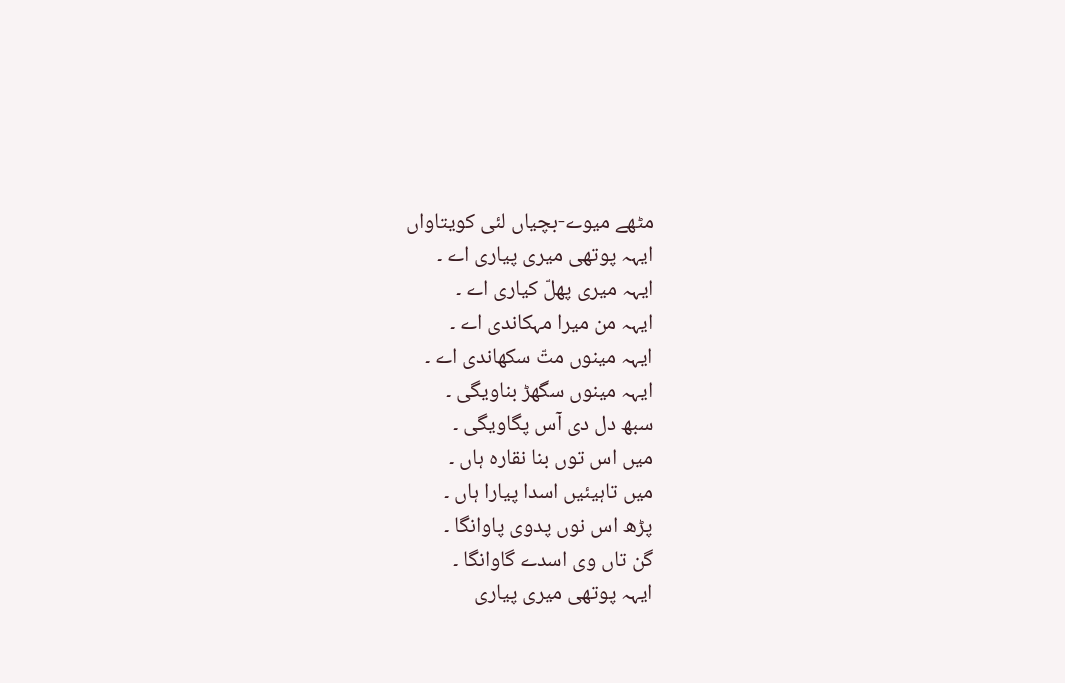مٹھے میوے-بچیاں لئی کویتاواں
ایہہ پوتھی میری پیاری اے ۔
ایہہ میری پھلّ کیاری اے ۔
ایہہ من میرا مہکاندی اے ۔
ایہہ مینوں متّ سکھاندی اے ۔
ایہہ مینوں سگھڑ بناویگی ۔
سبھ دل دی آس پگاویگی ۔
میں اس توں بنا نقارہ ہاں ۔
میں تاہیئیں اسدا پیارا ہاں ۔
پڑھ اس نوں پدوی پاوانگا ۔
گن تاں وی اسدے گاوانگا ۔
ایہہ پوتھی میری پیاری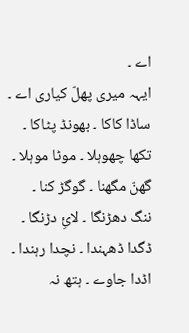اے ۔
ایہہ میری پھلّ کیاری اے ۔
ساڈا کاکا ۔ بھونڈ پٹاکا ۔
تکھا چھوہلا ۔ موٹا موہلا ۔
گھنّ مگھنا ۔ گوگڑ کنا ۔
ننگ دھڑنگا ۔ لائِ دڑنگا ۔
ڈگدا ڈھہندا ۔ نچدا رہندا ۔
اڈدا جاوے ۔ ہتھ نہ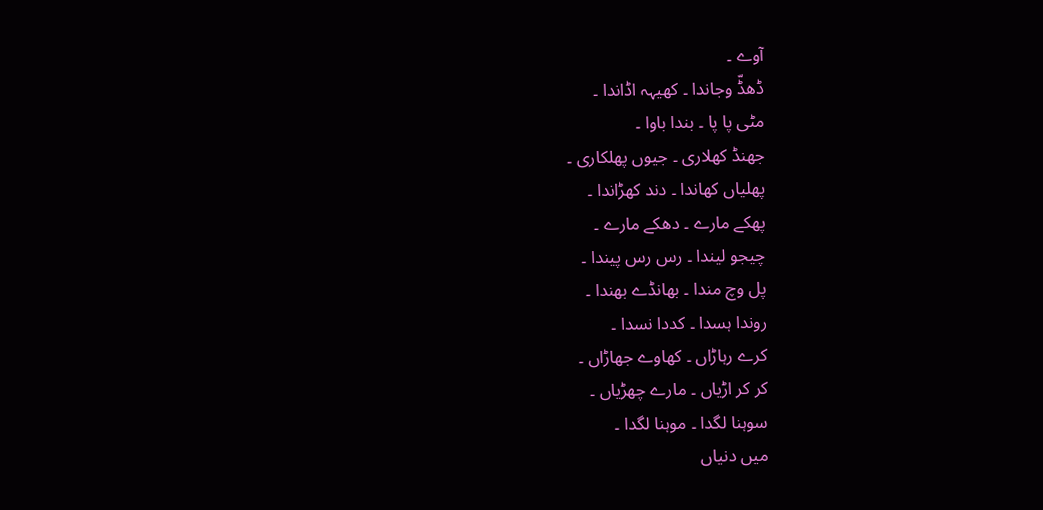آوے ۔
ڈھڈّ وجاندا ۔ کھیہہ اڈاندا ۔
مٹی پا پا ۔ بندا باوا ۔
جھنڈ کھلاری ۔ جیوں پھلکاری ۔
پھلیاں کھاندا ۔ دند کھڑاندا ۔
پھکے مارے ۔ دھکے مارے ۔
چیجو لیندا ۔ رس رس پیندا ۔
پل وچ مندا ۔ بھانڈے بھندا ۔
روندا ہسدا ۔ کددا نسدا ۔
کرے رہاڑاں ۔ کھاوے جھاڑاں ۔
کر کر اڑیاں ۔ مارے چھڑیاں ۔
سوہنا لگدا ۔ موہنا لگدا ۔
میں دنیاں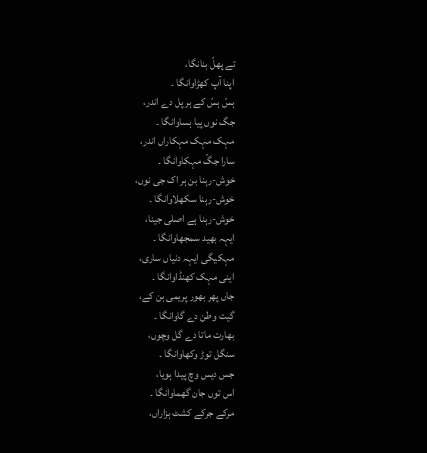تے پھلّ بنانگا،
اپنا آپ کھڑاوانگا ۔
ہسّ ہسّ کے ہر پل دے اندر،
جگ نوں پیا ہساوانگا ۔
مہک مہک مہکاراں اندر،
سارا جگّ مہکاوانگا ۔
خوش-رہنا بن ہر اک جی نوں،
خوش-رہنا سکھلاوانگا ۔
خوش-رہنا ہے اصلی جینا،
ایہہ بھید سمجھاوانگا ۔
مہکیگی ایہہ دنیاں ساری،
اینی مہک کھنڈاوانگا ۔
جاں پھر بھور پریمی بن کے،
گیت وطن دے گاوانگا ۔
بھارت ماتا دے گل وچوں،
سنگل توڑ وکھاوانگا ۔
جس دیس وچ پیدا ہویا،
اس توں جان گھماوانگا ۔
مرکے جرکے کشٹ ہزاراں،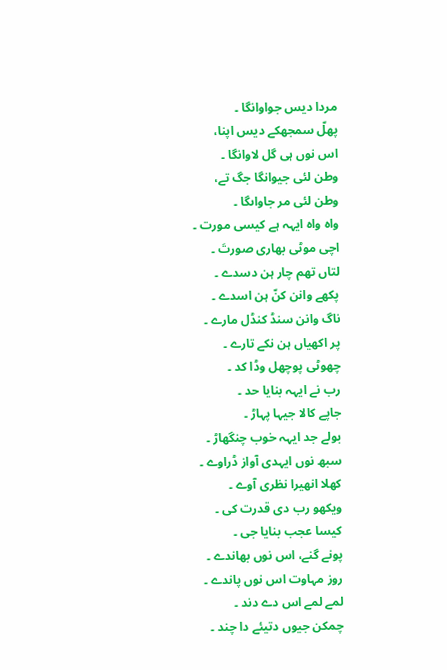مردا دیس جواوانگا ۔
پھلّ سمجھکے دیس اپنا،
اس نوں ہی گل لاوانگا ۔
وطن لئی جیوانگا جگ تے،
وطن لئی مر جاواںگا ۔
واہ واہ ایہہ ہے کیسی مورت ۔
اچی موٹی بھاری صورتَ ۔
لتاں تھم چار ہن دسدے ۔
پکھے وانن کنّ ہن اسدے ۔
ناگ وانن سنڈ کنڈل مارے ۔
پر اکھیاں ہن نکے تارے ۔
چھوٹی پوچھل وڈا کد ۔
رب نے ایہہ بنایا حد ۔
جاپے کالا جیہا پہاڑ ۔
بولے جد ایہہ خوب چنگھاڑ ۔
سبھ نوں ایہدی آواز ڈراوے ۔
کھلا انھیرا نظری آوے ۔
ویکھو رب دی قدرت کی ۔
کیسا عجب بنایا جی ۔
پونے گنے، اس نوں بھاندے ۔
روز مہاوت اس نوں پاندے ۔
لمے لمے اس دے دند ۔
چمکن جیوں دتیئے دا چند ۔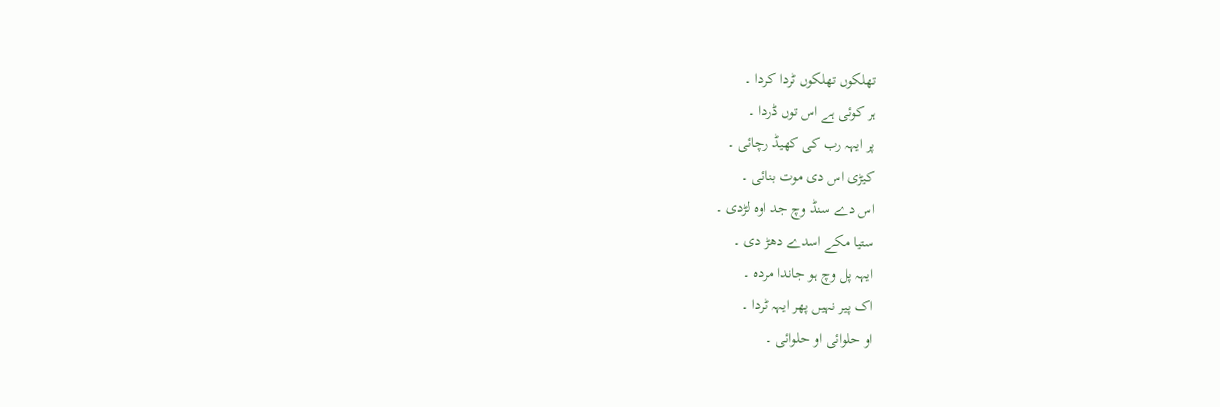تھلکوں تھلکوں ٹردا کردا ۔
ہر کوئی ہے اس توں ڈردا ۔
پر ایہہ رب کی کھیڈ رچائی ۔
کیڑی اس دی موت بنائی ۔
اس دے سنڈ وچ جد اوہ لڑدی ۔
ستیا مکے اسدے دھڑ دی ۔
ایہہ پل وچ ہو جاندا مردہ ۔
اک پیر نہیں پھر ایہہ ٹردا ۔
او حلوائی او حلوائی ۔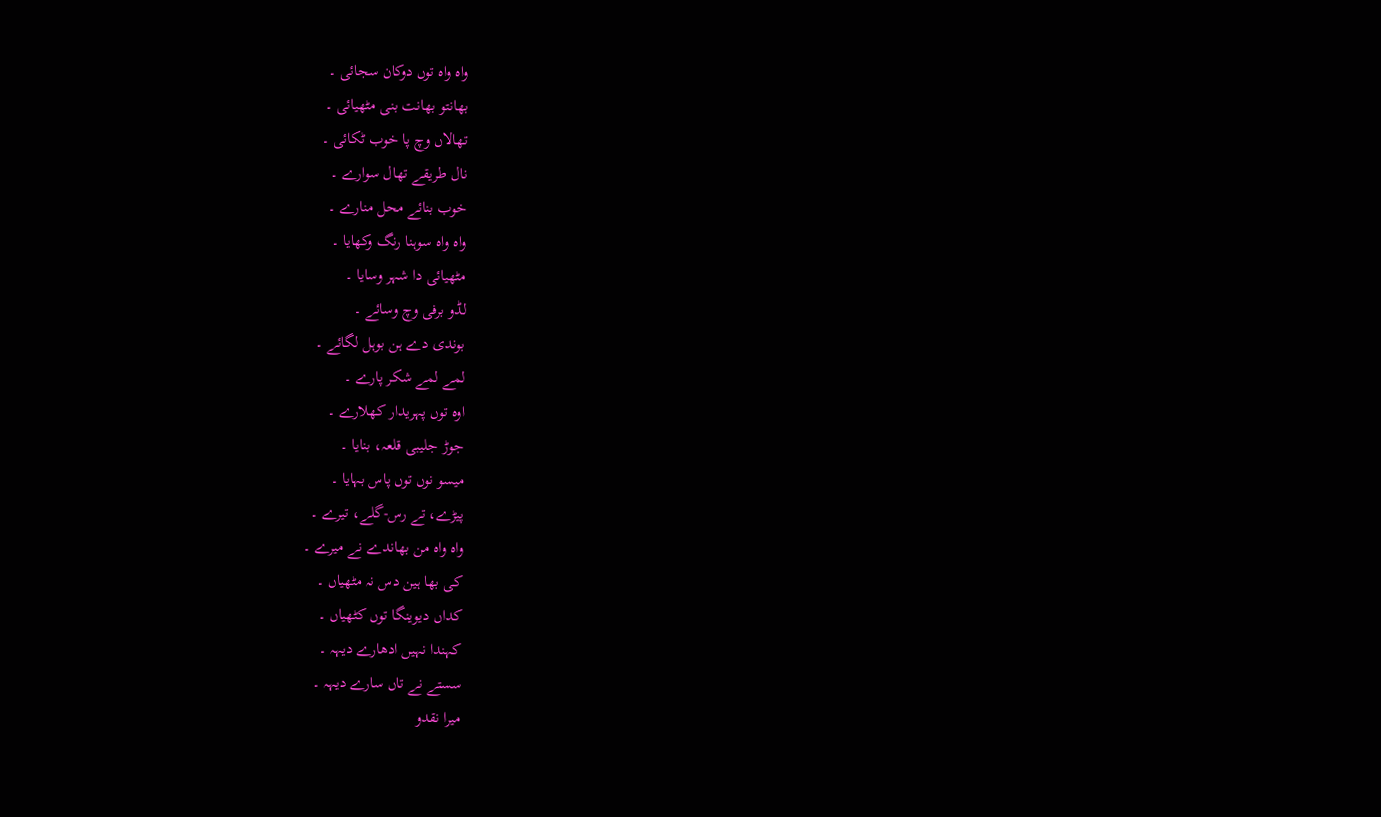واہ واہ توں دوکان سجائی ۔
بھانتو بھانت بنی مٹھیائی ۔
تھالاں وچ پا خوب ٹکائی ۔
نال طریقے تھال سوارے ۔
خوب بنائے محل منارے ۔
واہ واہ سوہنا رنگ وکھایا ۔
مٹھیائی دا شہر وسایا ۔
لڈو برفی وچ وسائے ۔
بوندی دے ہن بوہل لگائے ۔
لمے لمے شکر پارے ۔
اوہ توں پہریدار کھلارے ۔
جوڑ جلیبی قلعہ، بنایا ۔
میسو نوں توں پاس بہایا ۔
پیڑے، تے رس-گلے، تیرے ۔
واہ واہ من بھاندے نے میرے ۔
کی بھا ہین دس نہ مٹھیاں ۔
کداں دیوینگا توں کٹھیاں ۔
کہندا نہیں ادھارے دیہہ ۔
سستے نے تاں سارے دیہہ ۔
میرا نقدو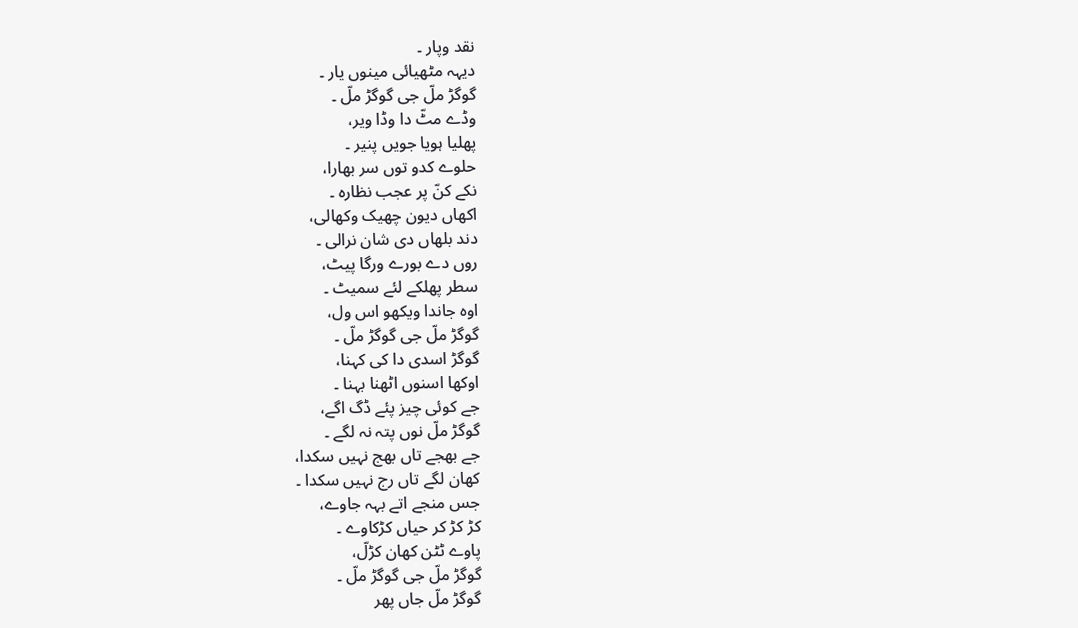نقد وپار ۔
دیہہ مٹھیائی مینوں یار ۔
گوگڑ ملّ جی گوگڑ ملّ ۔
وڈے مٹّ دا وڈا ویر،
پھلیا ہویا جویں پنیر ۔
حلوے کدو توں سر بھارا،
نکے کنّ پر عجب نظارہ ۔
اکھاں دیون چھیک وکھالی،
دند بلھاں دی شان نرالی ۔
روں دے بورے ورگا پیٹ،
سطر پھلکے لئے سمیٹ ۔
اوہ جاندا ویکھو اس ول،
گوگڑ ملّ جی گوگڑ ملّ ۔
گوگڑ اسدی دا کی کہنا،
اوکھا اسنوں اٹھنا بہنا ۔
جے کوئی چیز پئے ڈگ اگے،
گوگڑ ملّ نوں پتہ نہ لگے ۔
جے بھجے تاں بھج نہیں سکدا،
کھان لگے تاں رج نہیں سکدا ۔
جس منجے اتے بہہ جاوے،
کڑ کڑ کر حیاں کڑکاوے ۔
پاوے ٹٹن کھان کڑلّ،
گوگڑ ملّ جی گوگڑ ملّ ۔
گوگڑ ملّ جاں پھر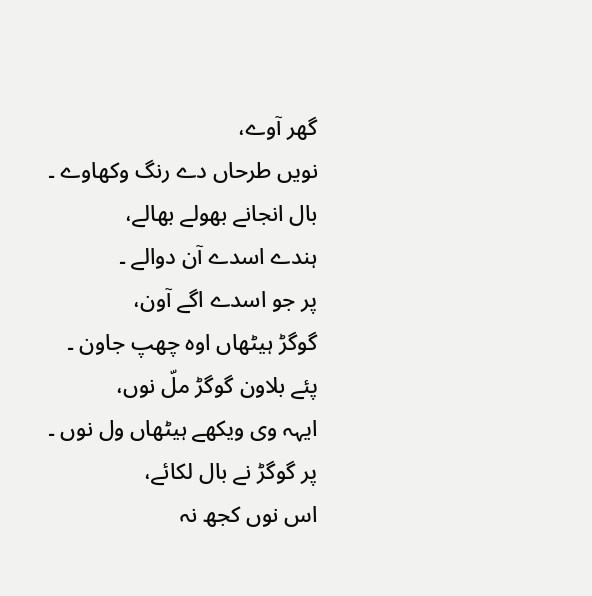گھر آوے،
نویں طرحاں دے رنگ وکھاوے ۔
بال انجانے بھولے بھالے،
ہندے اسدے آن دوالے ۔
پر جو اسدے اگے آون،
گوگڑ ہیٹھاں اوہ چھپ جاون ۔
پئے بلاون گوگڑ ملّ نوں،
ایہہ وی ویکھے ہیٹھاں ول نوں ۔
پر گوگڑ نے بال لکائے،
اس نوں کجھ نہ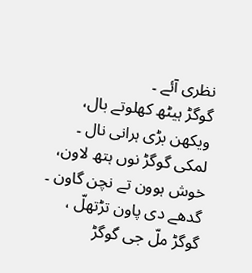نظری آئے ۔
گوگڑ ہیٹھ کھلوتے بال،
ویکھن بڑی ہرانی نال ۔
لمکی گوگڑ نوں ہتھ لاون،
خوش ہوون تے نچن گاون ۔
گدھے دی پاون تڑتھلّ ،
گوگڑ ملّ جی گوگڑ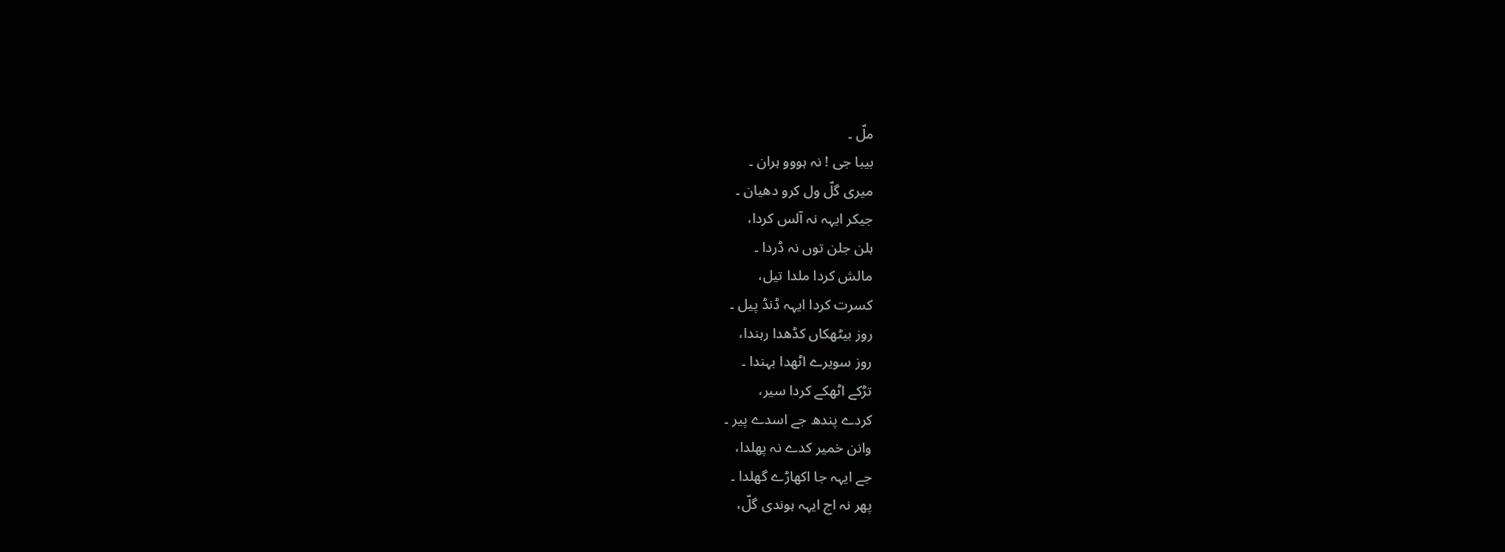ملّ ۔
بیبا جی ! نہ ہووو ہران ۔
میری گلّ ول کرو دھیان ۔
جیکر ایہہ نہ آلس کردا،
ہلن جلن توں نہ ڈردا ۔
مالش کردا ملدا تیل،
کسرت کردا ایہہ ڈنڈ پیل ۔
روز بیٹھکاں کڈھدا رہندا،
روز سویرے اٹھدا بہندا ۔
تڑکے اٹھکے کردا سیر،
کردے پندھ جے اسدے پیر ۔
وانن خمیر کدے نہ پھلدا،
جے ایہہ جا اکھاڑے گھلدا ۔
پھر نہ اج ایہہ ہوندی گلّ،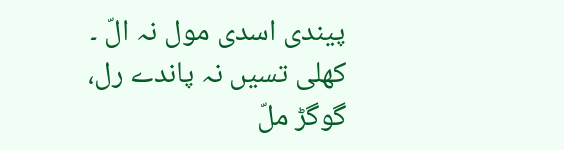پیندی اسدی مول نہ الّ ۔
کھلی تسیں نہ پاندے رل،
گوگڑ ملّ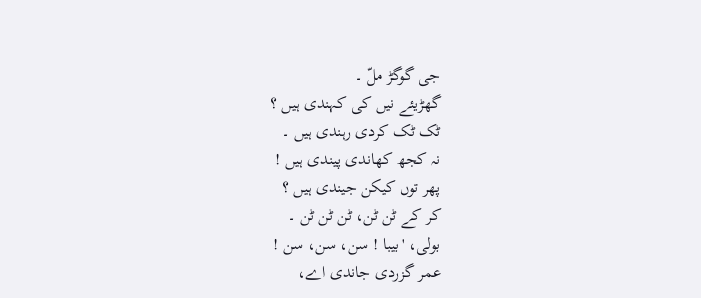جی گوگڑ ملّ ۔
گھڑیئے نیں کی کہندی ہیں ؟
ٹک ٹک کردی رہندی ہیں ۔
نہ کجھ کھاندی پیندی ہیں !
پھر توں کیکن جیندی ہیں ؟
کر کے ٹن ٹن، ٹن ٹن ٹن ۔
بولی، 'بیبا ! سن، سن، سن !
عمر گزردی جاندی اے،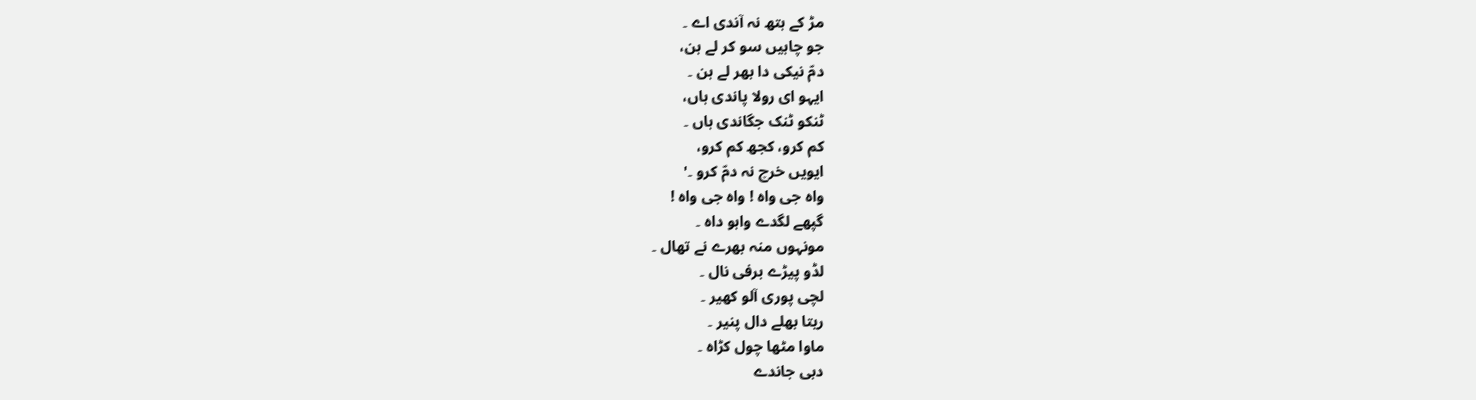مڑ کے ہتھ نہ آندی اے ۔
جو چاہیں سو کر لے ہن،
دمّ نیکی دا بھر لے ہن ۔
ایہو ای رولا پاندی ہاں،
ٹنکو ٹنک جگاندی ہاں ۔
کم کرو، کجھ کم کرو،
ایویں خرچ نہ دمّ کرو ۔'
واہ جی واہ ! واہ جی واہ !
گپھے لگدے واہو داہ ۔
مونہوں منہ بھرے نے تھال ۔
لڈو پیڑے برفی نال ۔
لچی پوری آلو کھیر ۔
ریتا بھلے دال پنیر ۔
ماوا مٹھا چول کڑاہ ۔
دبی جاندے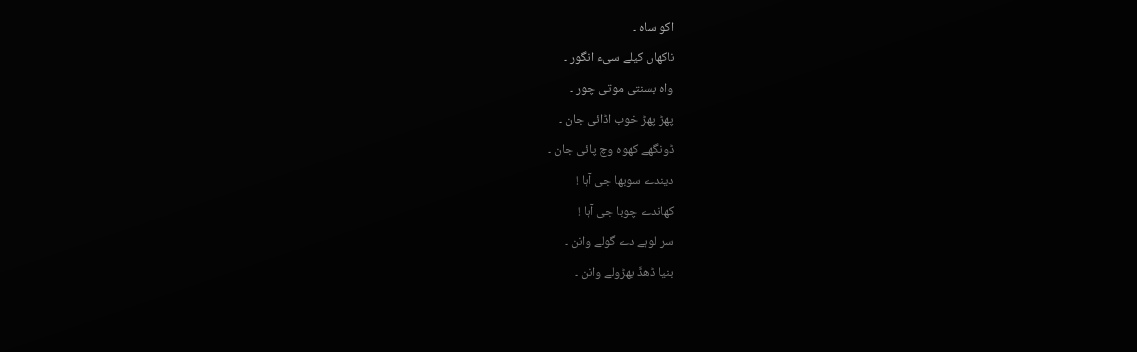اکو ساہ ۔
ناکھاں کیلے سیء انگور ۔
واہ بسنتی موتی چور ۔
پھڑ پھڑ خوب اڈائی جان ۔
ڈونگھے کھوہ وچ پائی جان ۔
دیندے سوبھا جی آہا !
کھاندے چوبا جی آہا !
سر لوہے دے گولے وانن ۔
بنیا ڈھڈّ بھڑولے وانن ۔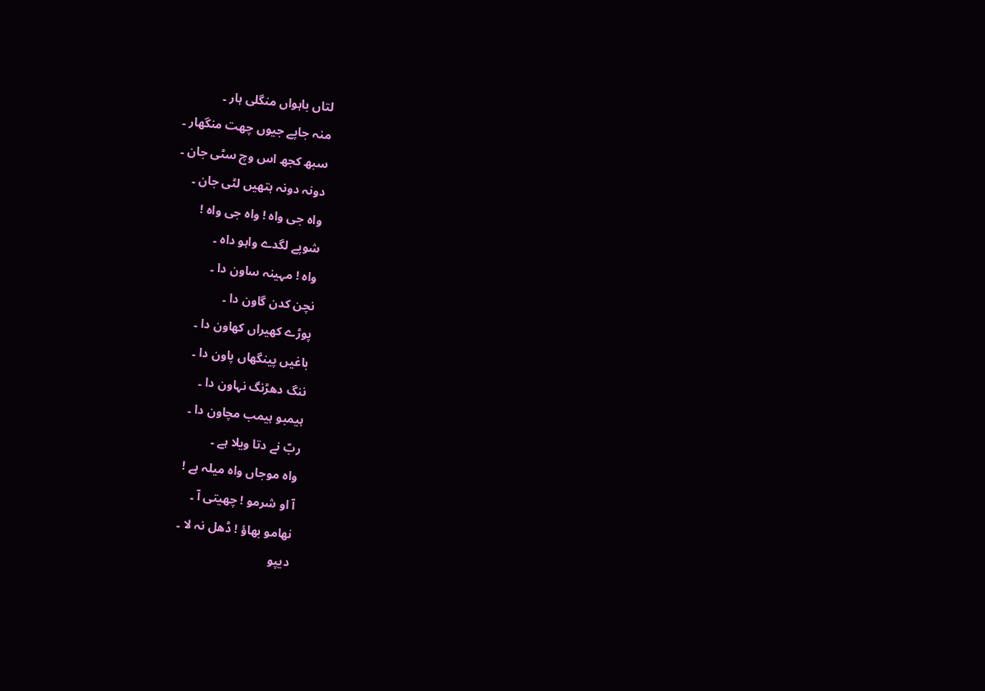لتاں باہواں منگلی ہار ۔
منہ جاپے جیوں چھت منگھار ۔
سبھ کجھ اس وچ سٹی جان ۔
دونہ دونہ ہتھیں لٹی جان ۔
واہ جی واہ ! واہ جی واہ !
شوپے لگدے واہو داہ ۔
واہ ! مہینہ ساون دا ۔
نچن کدن گاون دا ۔
پوڑے کھیراں کھاون دا ۔
باغیں پینگھاں پاون دا ۔
ننگ دھڑنگ نہاون دا ۔
ہیمبو ہیمب مچاون دا ۔
ربّ نے دتا ویلا ہے ۔
واہ موجاں واہ میلہ ہے !
آ او شرمو ! چھیتی آ ۔
نھامو بھاؤ ! ڈھل نہ لا ۔
دیپو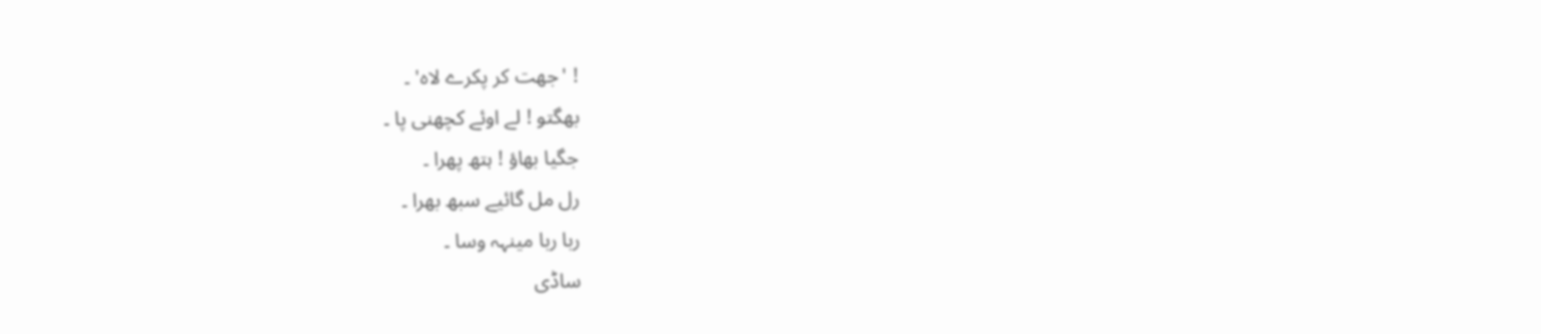! 'جھت کر پکرے لاہ' ۔
بھگتو ! لے اوئے کچھنی پا ۔
جگیا بھاؤ ! ہتھ پھرا ۔
رل مل گائیے سبھ بھرا ۔
ربا ربا مینہہ وسا ۔
ساڈی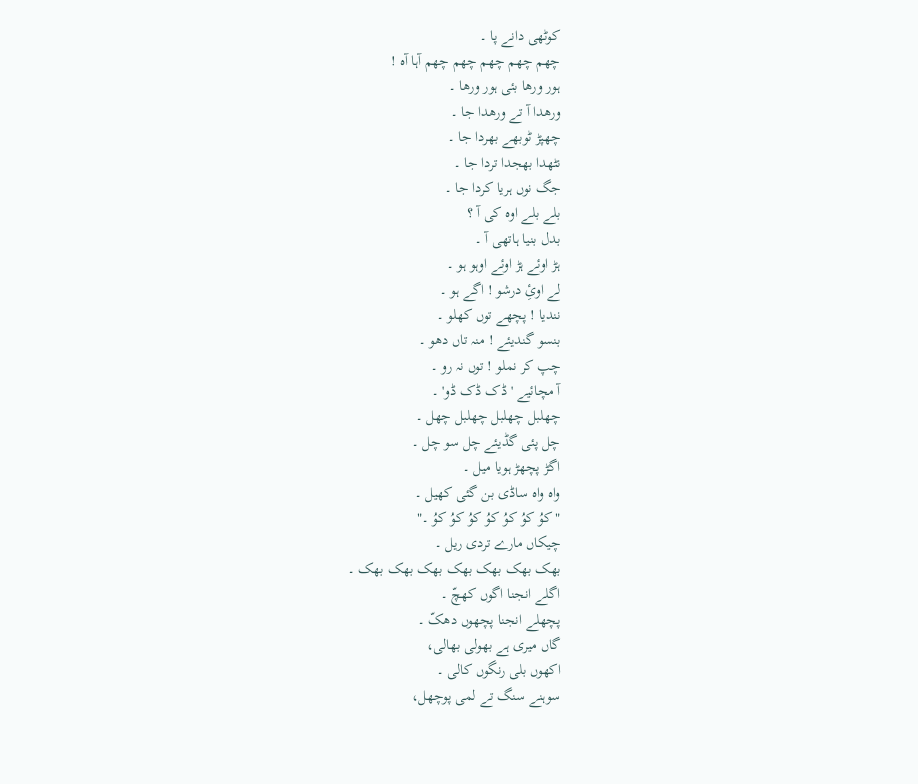کوٹھی دانے پا ۔
چھم چھم چھم چھم چھم آہا آہ !
ہور ورھا بئی ہور ورھا ۔
ورھدا آ تے ورھدا جا ۔
چھپڑ ٹوبھے بھردا جا ۔
نٹھدا بھجدا تردا جا ۔
جگ نوں ہریا کردا جا ۔
بلے بلے اوہ کی آ ؟
بدل بنیا ہاتھی آ ۔
ہڑ اوئے ہڑ اوئے اوہو ہو ۔
لے اوئِ درشو ! اگے ہو ۔
نندیا ! پچھے توں کھلو ۔
بنسو گندیئے ! منہ تاں دھو ۔
چپ کر نملو ! توں نہ رو ۔
آ مچائیے 'ڈک ڈک ڈو' ۔
چھلبل چھلبل چھلبل چھل ۔
چل پئی گڈیئے چل سو چل ۔
اگڑ پچھڑ ہویا میل ۔
واہ واہ ساڈی بن گئی کھیل ۔
"کوُ کوُ کوُ کوُ کوُ کوُ کوُ ۔"
چیکاں مارے تردی ریل ۔
بھک بھک بھک بھک بھک بھک بھک ۔
اگلے انجنا اگوں کھچّ ۔
پچھلے انجنا پچھوں دھکّ ۔
گاں میری ہے بھولی بھالی،
اکھوں بلی رنگوں کالی ۔
سوہنے سنگ تے لمی پوچھل،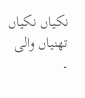نکیاں نکیاں تھنیاں والی ۔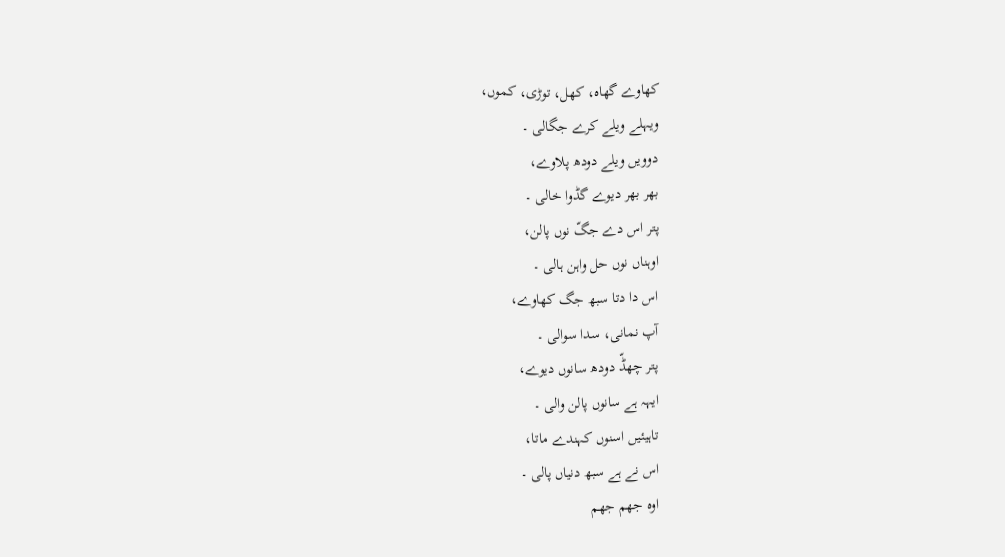کھاوے گھاہ، کھل، توڑی، کموں،
ویہلے ویلے کرے جگالی ۔
دوویں ویلے دودھ پلاوے،
بھر بھر دیوے گڈوا خالی ۔
پتر اس دے جگّ نوں پالن،
اوہناں نوں حل واہن ہالی ۔
اس دا دتا سبھ جگ کھاوے،
آپ نمانی، سدا سوالی ۔
پتر چھڈّ دودھ سانوں دیوے،
ایہہ ہے سانوں پالن والی ۔
تاہیئیں اسنوں کہندے ماتا،
اس نے ہے سبھ دنیاں پالی ۔
اوہ جھم جھم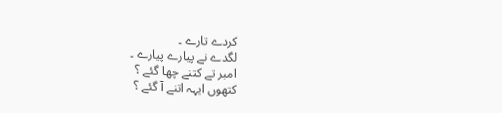کردے تارے ۔
لگدے نے پیارے پیارے ۔
امبر تے کتنے چھا گئے ؟
کتھوں ایہہ اتنے آ گئے ؟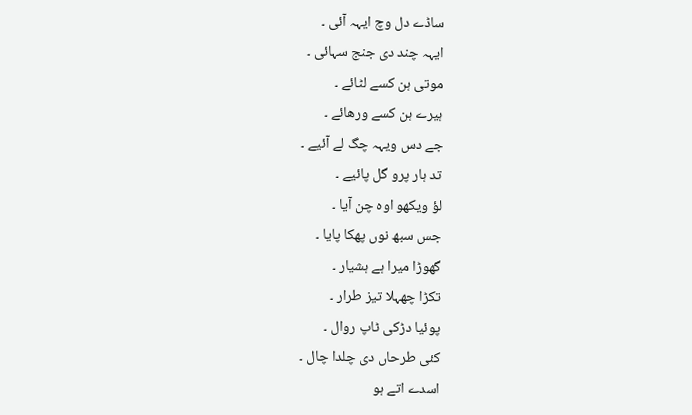ساڈے دل وچ ایہہ آئی ۔
ایہہ چند دی جنج سہائی ۔
موتی ہن کسے لٹائے ۔
ہیرے ہن کسے ورھائے ۔
جے دس ویہہ چگ لے آئیے ۔
تد ہار پرو گل پائیے ۔
لؤ ویکھو اوہ چن آیا ۔
جس سبھ نوں پھکا پایا ۔
گھوڑا میرا ہے ہشیار ۔
تکڑا چھہلا تیز طرار ۔
پوئیا دڑکی ٹاپ روال ۔
کئی طرحاں دی چلدا چال ۔
اسدے اتے ہو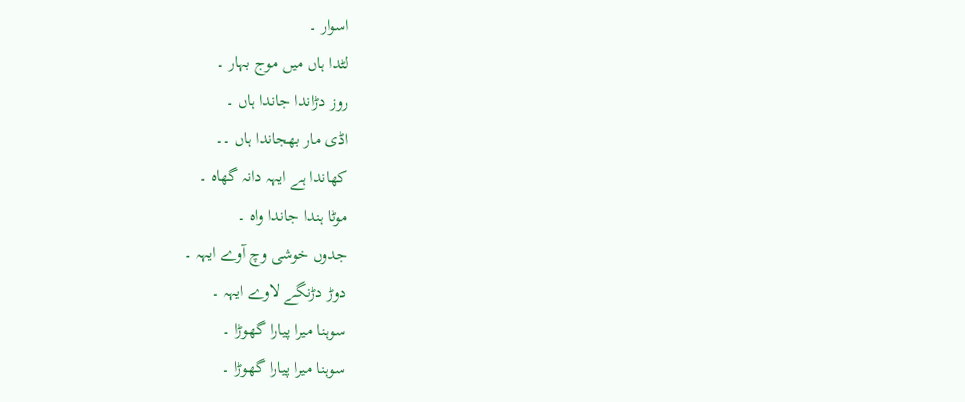اسوار ۔
لٹدا ہاں میں موج بہار ۔
روز دڑاندا جاندا ہاں ۔
اڈی مار بھجاندا ہاں ۔۔
کھاندا ہے ایہہ دانہ گھاہ ۔
موٹا ہندا جاندا واہ ۔
جدوں خوشی وچ آوے ایہہ ۔
دوڑ دڑنگے لاوے ایہہ ۔
سوہنا میرا پیارا گھوڑا ۔
سوہنا میرا پیارا گھوڑا ۔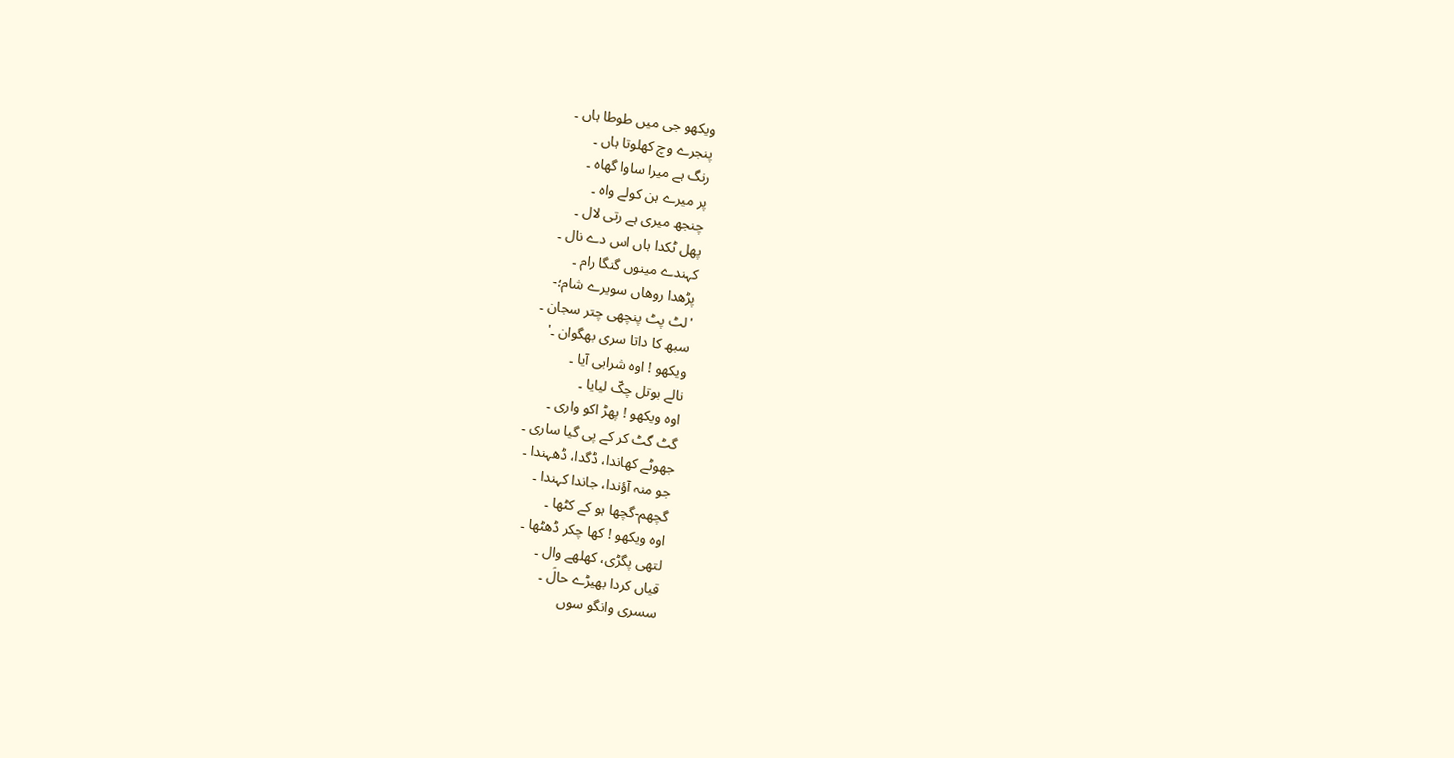ویکھو جی میں طوطا ہاں ۔
پنجرے وچ کھلوتا ہاں ۔
رنگ ہے میرا ساوا گھاہ ۔
پر میرے ہن کولے واہ ۔
چنجھ میری ہے رتی لال ۔
پھل ٹکدا ہاں اس دے نال ۔
کہندے مینوں گنگا رام ۔
پڑھدا روھاں سویرے شام؛-
'لٹ پٹ پنچھی چتر سجان ۔
سبھ کا داتا سری بھگوان ۔'
ویکھو ! اوہ شرابی آیا ۔
نالے بوتل چکّ لیایا ۔
اوہ ویکھو ! پھڑ اکو واری ۔
گٹ گٹ کر کے پی گیا ساری ۔
جھوٹے کھاندا، ڈگدا، ڈھہندا ۔
جو منہ آؤندا، جاندا کہندا ۔
گچھم-گچھا ہو کے کٹھا ۔
اوہ ویکھو ! کھا چکر ڈھٹھا ۔
لتھی پگڑی، کھلھے وال ۔
قیاں کردا بھیڑے حالَ ۔
سسری وانگو سوں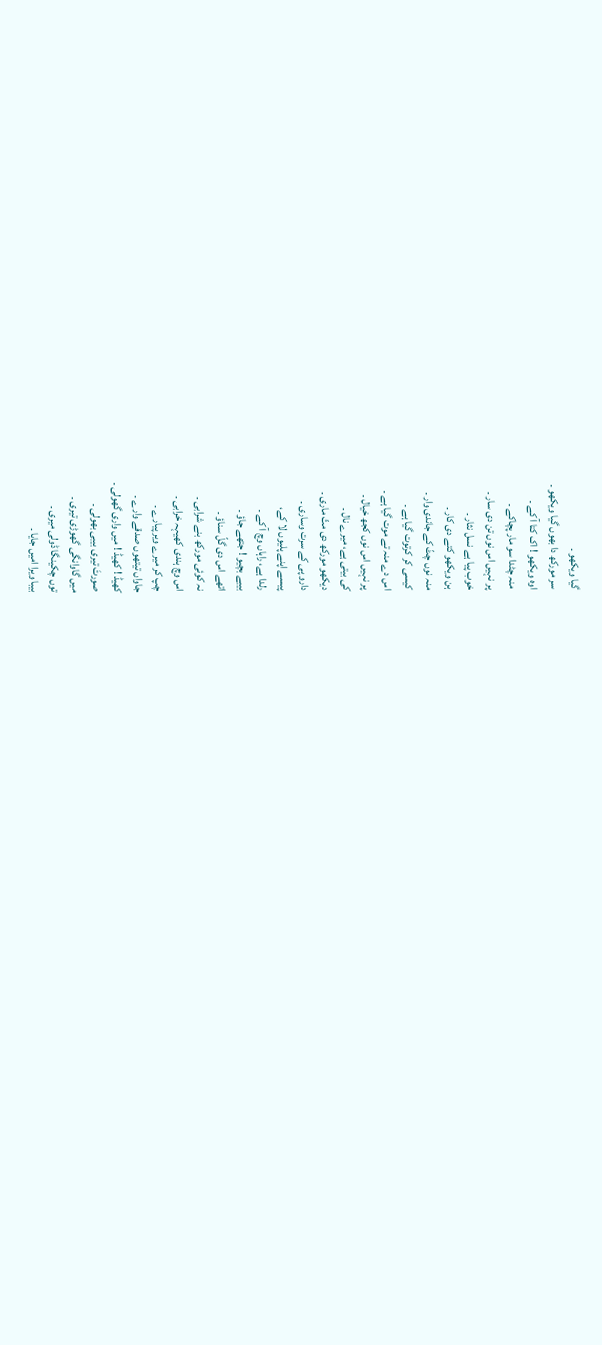گیا ویکھو ۔
سر مورکھ دا بھوں گیا ویکھو ۔
اوہ ویکھو ! اک کتا آ کے ۔
منہ چٹدا سو مار پچاکے ۔
پر نہیں اس نوں تن دی سار ۔
خوب پیا ہے نسل نثار ۔
ہن ویکھو کتے دی کار ۔
منہ نوں چٹّ کے جاندی وار ۔
کیسی کر کرتوت گیا ہے ۔
اس دے منہ تے موت گیا ہے ۔
پر نہیں اس نوں کجھ خیال ۔
کی بیتی ہے، میرے نال ۔
دیکھو مورکھ دی متّ ماری ۔
دارو پی کے سرت وساری ۔
پیسے اپنے پلیوں لا کے،
رلدا ہے، راہاں وچ آ کے ۔
بیبے بچیو ! جتھے جاؤ ۔
اتھے اس دی گلّ سناؤ ۔
نہ کوئی مورکھ بنے شرابی ۔
اس وچ ہندی کھیہہ خرابی ۔
چپ کر میرے ویر پیارے ۔
جاواں تیتھوں صدقے وارے ۔
کھیڈ ! کھیڈ ! میں واری گھولی ۔
صورتَ تیری بیبی بھولی ۔
میں گاوانگی گھوڑی تیری ۔
توں چکینگا ڈولی میری ۔
بیبا ویرا امیں جایا ۔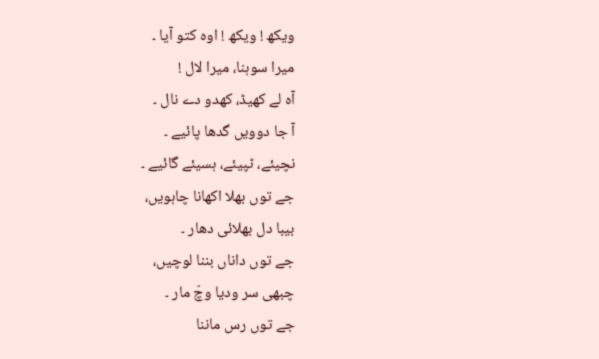ویکھ ! ویکھ ! اوہ کتو آیا ۔
میرا سوہنا، میرا لال !
آہ لے کھیڈ، کھدو دے نال ۔
آ جا دوویں گدھا پائیے ۔
نچیئے، ٹپیئے، ہسیئے گائیے ۔
جے توں بھلا اکھانا چاہویں،
بیبا دل بھلائی دھار ۔
جے توں داناں بننا لوچیں،
چبھی سر ودیا وچّ مار ۔
جے توں رس ماننا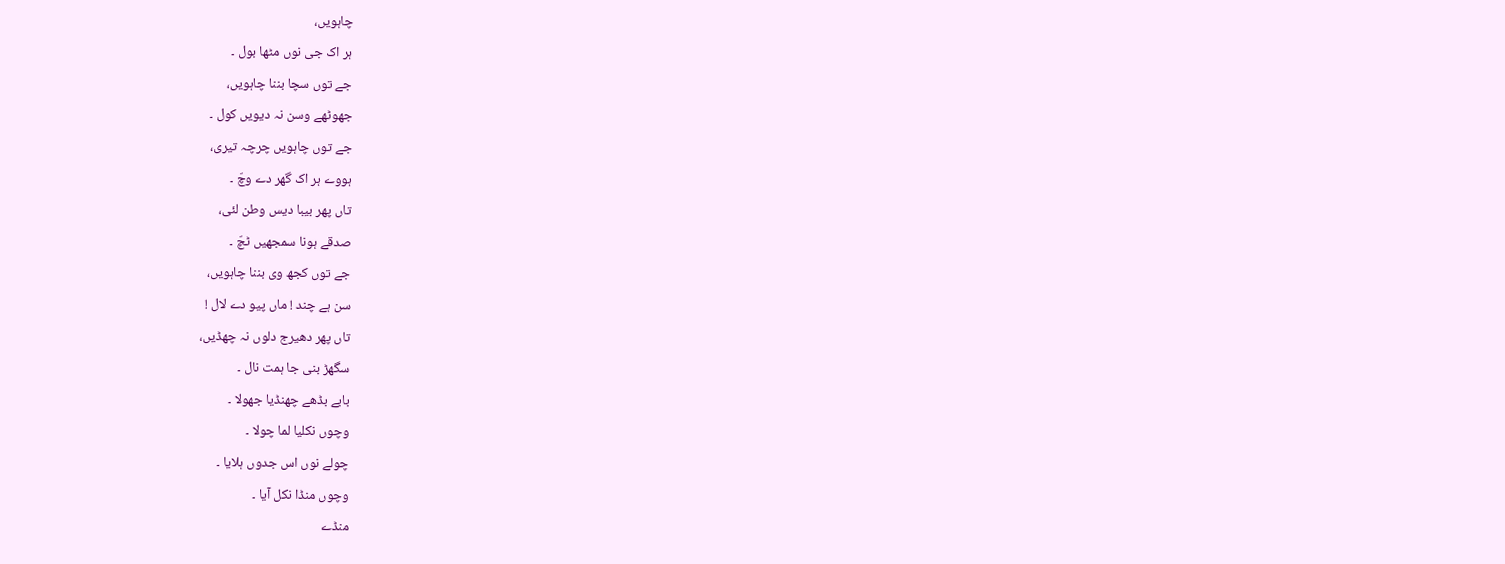چاہویں،
ہر اک جی نوں مٹھا بول ۔
جے توں سچا بننا چاہویں،
جھوٹھے وسن نہ دیویں کول ۔
جے توں چاہویں چرچہ تیری،
ہووے ہر اک گھر دے وچّ ۔
تاں پھر بیبا دیس وطن لئی،
صدقے ہونا سمجھیں ٹچّ ۔
جے توں کجھ وی بننا چاہویں،
سن ہے چند ! ماں پیو دے لال !
تاں پھر دھیرج دلوں نہ چھڈیں،
سگھڑ بنی جا ہمت نال ۔
بابے بڈھے چھنڈیا جھولا ۔
وچوں نکلیا لما چولا ۔
چولے نوں اس جدوں ہلایا ۔
وچوں منڈا نکل آیا ۔
منڈے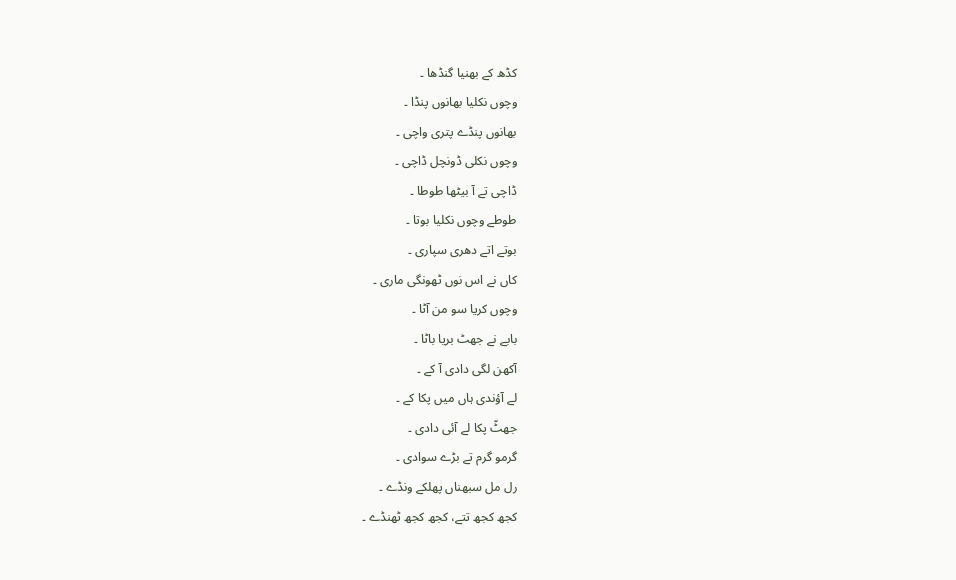کڈھ کے بھنیا گنڈھا ۔
وچوں نکلیا بھانوں پنڈا ۔
بھانوں پنڈے پتری واچی ۔
وچوں نکلی ڈونچل ڈاچی ۔
ڈاچی تے آ بیٹھا طوطا ۔
طوطے وچوں نکلیا بوتا ۔
بوتے اتے دھری سپاری ۔
کاں نے اس نوں ٹھونگی ماری ۔
وچوں کریا سو من آٹا ۔
بابے نے جھٹ بریا باٹا ۔
آکھن لگی دادی آ کے ۔
لے آؤندی ہاں میں پکا کے ۔
جھٹّ پکا لے آئی دادی ۔
گرمو گرم تے بڑے سوادی ۔
رل مل سبھناں پھلکے ونڈے ۔
کجھ کجھ تتے، کجھ کجھ ٹھنڈے ۔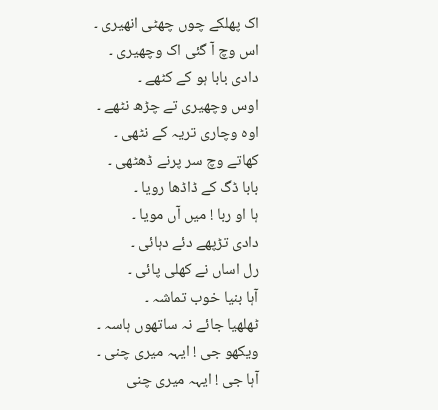اک پھلکے چوں چھٹی انھیری ۔
اس وچ آ گئی اک وچھیری ۔
دادی بابا ہو کے کٹھے ۔
اوس وچھیری تے چڑھ نٹھے ۔
اوہ وچاری تریہ کے نٹھی ۔
کھاتے وچ سر پرنے ڈھٹھی ۔
بابا ڈگ کے ڈاڈھا رویا ۔
ہا او ربا ! میں آں مویا ۔
دادی تڑپھے دئے دہائی ۔
رل اساں نے کھلی پائی ۔
آہا بنیا خوب تماشہ ۔
ٹھلھیا جائے نہ ساتھوں ہاسہ ۔
ویکھو جی ! ایہہ میری چنی ۔
آہا جی ! ایہہ میری چنی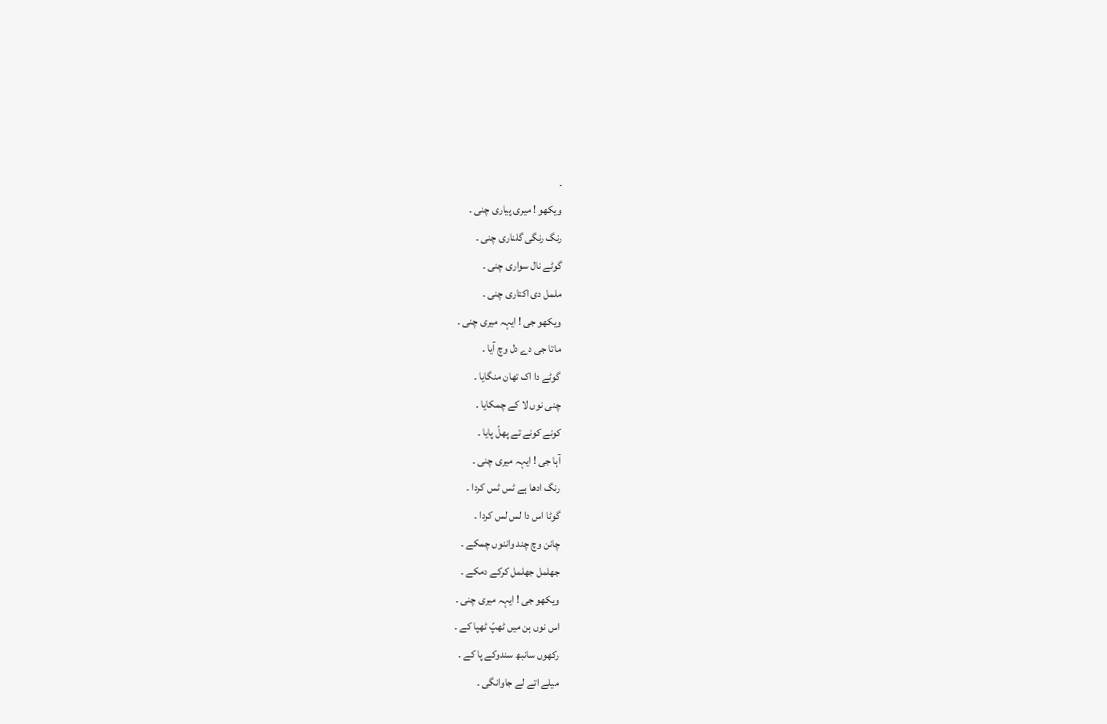۔
ویکھو ! میری پیاری چنی ۔
رنگ رنگی گلناری چنی ۔
گوٹے نال سواری چنی ۔
ململ دی اکتاری چنی ۔
ویکھو جی ! ایہہ میری چنی ۔
ماتا جی دے دل وچ آیا ۔
گوٹے دا اک تھان منگایا ۔
چنی نوں لا کے چمکایا ۔
کونے کونے تے پھلّ پایا ۔
آہا جی ! ایہہ میری چنی ۔
رنگ ادھا ہے ٹس ٹس کردا ۔
گوٹا اس دا لس لس کردا ۔
چانن وچ چند واننوں چمکے ۔
جھلمل جھلمل کرکے دمکے ۔
ویکھو جی ! ایہہ میری چنی ۔
اس نوں ہن میں ٹھپّ ٹھپا کے ۔
رکھوں سانبھ سندوکے پا کے ۔
میلے اتے لے جاوانگی ۔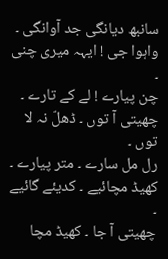سانبھ دیانگی جد آوانگی ۔
واہوا جی ! ایہہ میری چنی ۔
چن پیارے ! لے کے تارے ۔
چھیتی آ توں ۔ ڈھلّ نہ لا توں ۔
رل مل سارے ۔ متر پیارے ۔
کھیڈ مچائیے ۔ کدیئے گائیے ۔
چھیتی آ جا ۔ کھیڈ مچا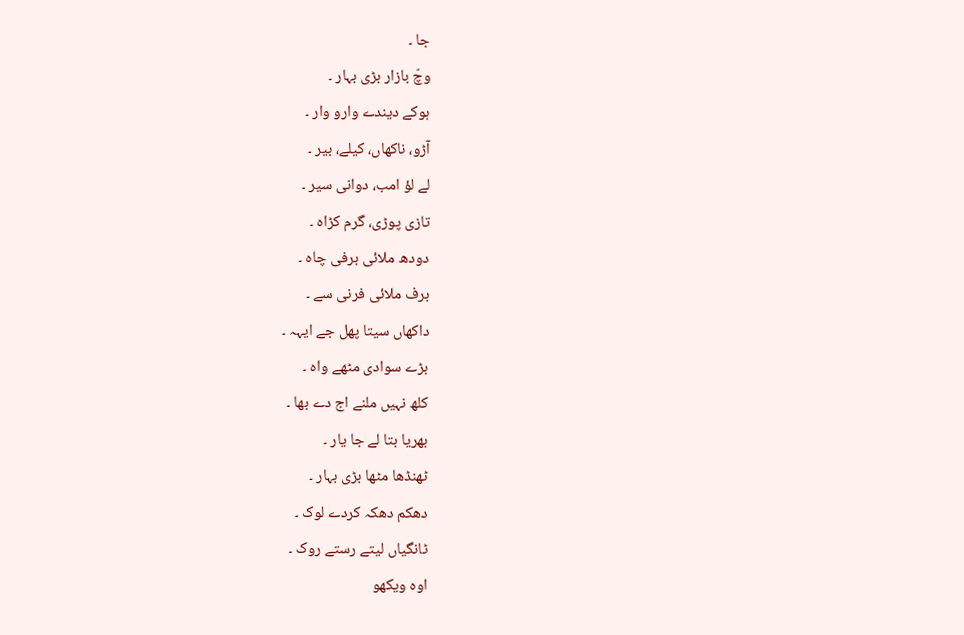جا ۔
وچّ بازار بڑی بہار ۔
ہوکے دیندے وارو وار ۔
آڑو، ناکھاں، کیلے، بیر ۔
لے لؤ امب، دوانی سیر ۔
تازی پوڑی، گرم کڑاہ ۔
دودھ ملائی برفی چاہ ۔
برف ملائی فرنی سے ۔
داکھاں سیتا پھل جے ایہہ ۔
بڑے سوادی مٹھے واہ ۔
کلھ نہیں ملنے اج دے بھا ۔
بھریا بتا لے جا یار ۔
ٹھنڈھا مٹھا بڑی بہار ۔
دھکم دھکہ کردے لوک ۔
ٹانگیاں لیتے رستے روک ۔
اوہ ویکھو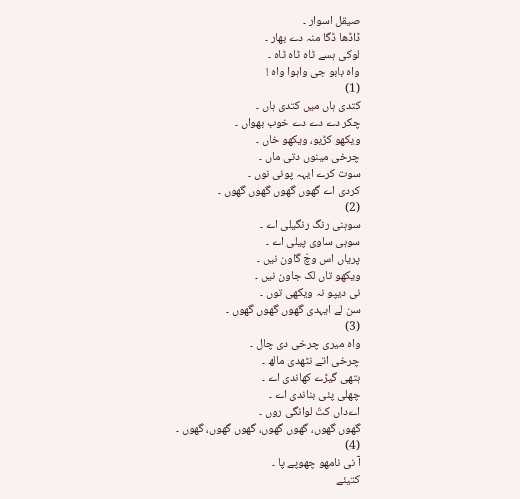صیقل اسوار ۔
ڈاڈھا ڈگا منہ دے بھار ۔
لوکی ہسے ٹاہ ٹاہ ٹاہ ۔
واہ بابو جی واہوا واہ !
(1)
کتدی ہاں میں کتدی ہاں ۔
چکر دے دے دے خوب بھواں ۔
ویکھو کڑیو، ویکھو خاں ۔
چرخی مینوں دتی ماں ۔
سوت کرے ایہہ پونی نوں ۔
کردی اے گھوں گھوں گھوں گھوں ۔
(2)
سوہنی رنگ رنگیلی اے ۔
سوہی ساوی پیلی اے ۔
پریاں اس وچّ گاون نیں ۔
ویکھو تاں لک جاون نیں ۔
نی دیپو نہ ویکھی توں ۔
سن لے ایہدی گھوں گھوں گھوں ۔
(3)
واہ میری چرخی دی چال ۔
چرخی اتے نٹھدی مالھ ۔
ہتھی گیڑے کھاندی اے ۔
چھلی پئی بناندی اے ۔
اےداں کتّ لوانگی روں ۔
گھوں گھوں، گھوں گھوں، گھوں گھوں، گھوں ۔
(4)
آ نی نامھو چھوپے پا ۔
کتیئے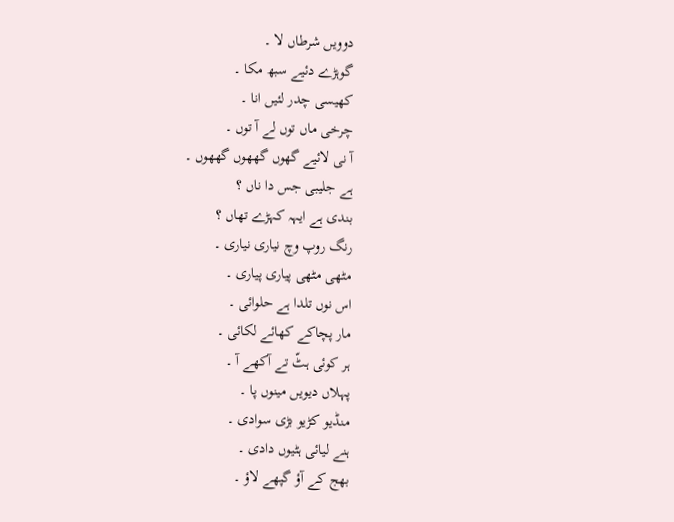دوویں شرطاں لا ۔
گوہڑے دئیے سبھ مکا ۔
کھیسی چدر لئیں انا ۔
چرخی ماں توں لے آ توں ۔
آ نی لائیے گھوں گھھوں گھھوں ۔
ہے جلیبی جس دا ناں ؟
بندی ہے ایہہ کہڑے تھاں ؟
رنگ روپ وچ نیاری نیاری ۔
مٹھی مٹھی پیاری پیاری ۔
اس نوں تلدا ہے حلوائی ۔
مار پچاکے کھائے لکائی ۔
ہر کوئی ہٹّ تے آکھے آ ۔
پہلاں دیویں مینوں پا ۔
منڈیو کڑیو بڑی سوادی ۔
ہنے لیائی ہٹیوں دادی ۔
بھج کے آؤ گپھے لاؤ ۔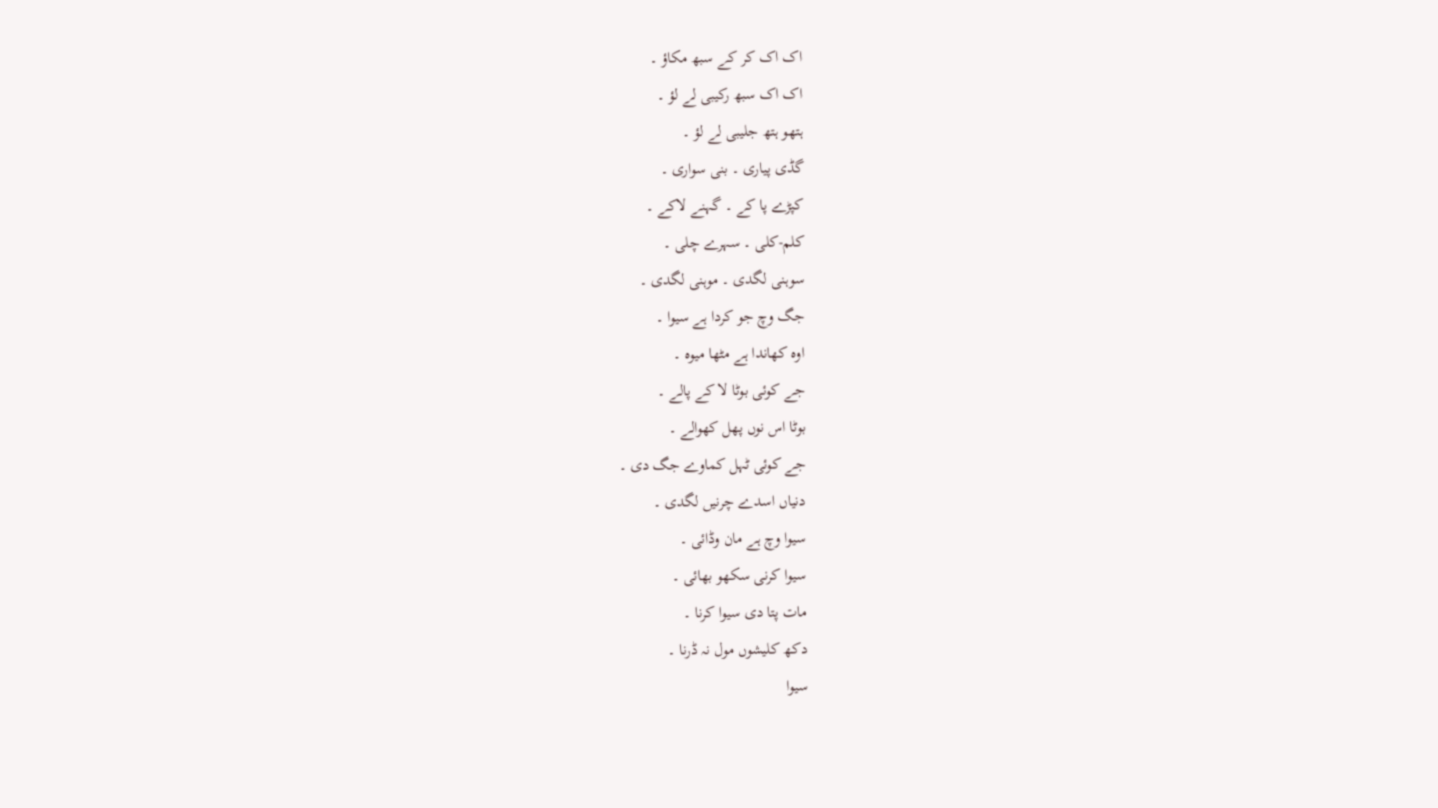اک اک کر کے سبھ مکاؤ ۔
اک اک سبھ رکیبی لے لؤ ۔
ہتھو ہتھ جلیبی لے لؤ ۔
گڈی پیاری ۔ بنی سواری ۔
کپڑے پا کے ۔ گہنے لاکے ۔
کلم-کلی ۔ سہرے چلی ۔
سوہنی لگدی ۔ موہنی لگدی ۔
جگ وچ جو کردا ہے سیوا ۔
اوہ کھاندا ہے مٹھا میوہ ۔
جے کوئی بوٹا لا کے پالے ۔
بوٹا اس نوں پھل کھوالے ۔
جے کوئی ٹہل کماوے جگ دی ۔
دنیاں اسدے چرنیں لگدی ۔
سیوا وچ ہے مان وڈائی ۔
سیوا کرنی سکھو بھائی ۔
مات پتا دی سیوا کرنا ۔
دکھ کلیشوں مول نہ ڈرنا ۔
سیوا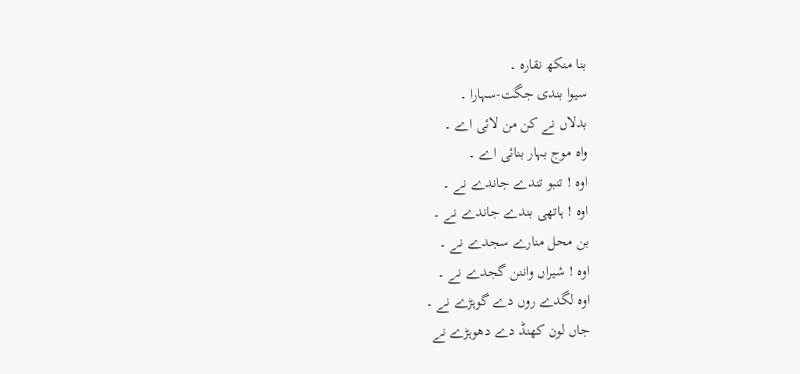بنا منکھ نقارہ ۔
سیوا بندی جگت-سہارا ۔
بدلاں نے کن من لائی اے ۔
واہ موج بہار بنائی اے ۔
اوہ ! تنبو تندے جاندے نے ۔
اوہ ! ہاتھی بندے جاندے نے ۔
بن محل منارے سجدے نے ۔
اوہ ! شیراں واننن گجدے نے ۔
اوہ لگدے روں دے گوہڑے نے ۔
جاں لون کھنڈ دے دھوہڑے نے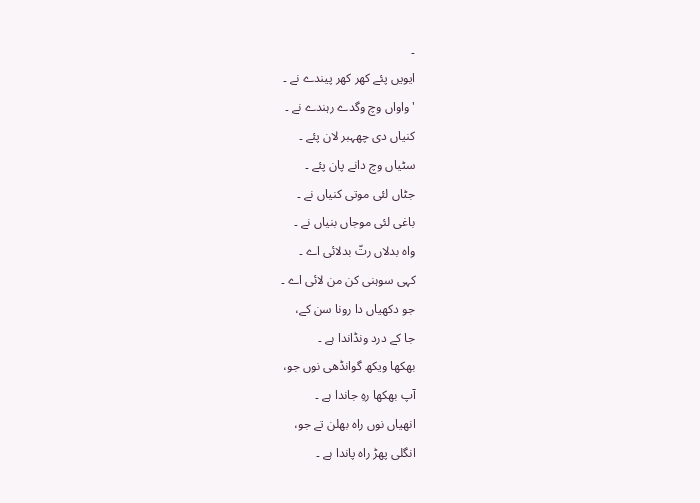۔
ایویں پئے کھر کھر پیندے نے ۔
'واواں وچ وگدے رہندے نے ۔
کنیاں دی چھہبر لان پئے ۔
سٹیاں وچ دانے پان پئے ۔
جٹاں لئی موتی کنیاں نے ۔
باغی لئی موجاں بنیاں نے ۔
واہ بدلاں رتّ بدلائی اے ۔
کہی سوہنی کن من لائی اے ۔
جو دکھیاں دا رونا سن کے،
جا کے درد ونڈاندا ہے ۔
بھکھا ویکھ گوانڈھی نوں جو،
آپ بھکھا رہِ جاندا ہے ۔
انھیاں نوں راہ بھلن تے جو،
انگلی پھڑ راہ پاندا ہے ۔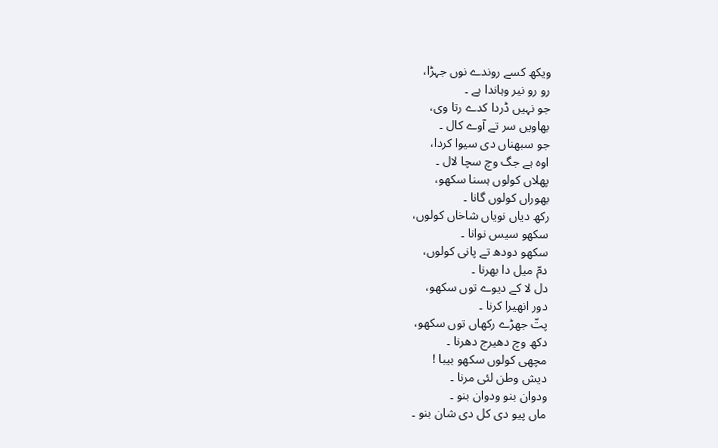ویکھ کسے روندے نوں جہڑا،
رو رو نیر وہاندا ہے ۔
جو نہیں ڈردا کدے رتا وی،
بھاویں سر تے آوے کال ۔
جو سبھناں دی سیوا کردا،
اوہ ہے جگ وچ سچا لال ۔
پھلاں کولوں ہسنا سکھو،
بھوراں کولوں گانا ۔
رکھ دیاں نویاں شاخاں کولوں،
سکھو سیس نوانا ۔
سکھو دودھ تے پانی کولوں،
دمّ میل دا بھرنا ۔
دل لا کے دیوے توں سکھو،
دور انھیرا کرنا ۔
پتّ جھڑے رکھاں توں سکھو،
دکھ وچ دھیرج دھرنا ۔
مچھی کولوں سکھو بیبا !
دیش وطن لئی مرنا ۔
ودوان بنو ودوان بنو ۔
ماں پیو دی کل دی شان بنو ۔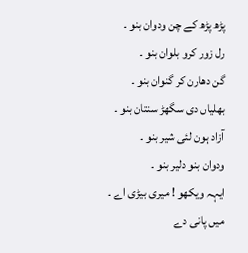پڑھ پڑھ کے چن ودوان بنو ۔
رل زور کرو بلوان بنو ۔
گن دھارن کر گنوان بنو ۔
بھلیاں دی سگھڑ سنتان بنو ۔
آزاد ہون لئی شیر بنو ۔
ودوان بنو دلیر بنو ۔
ایہہ ویکھو ! میری بیڑی اے ۔
میں پانی دے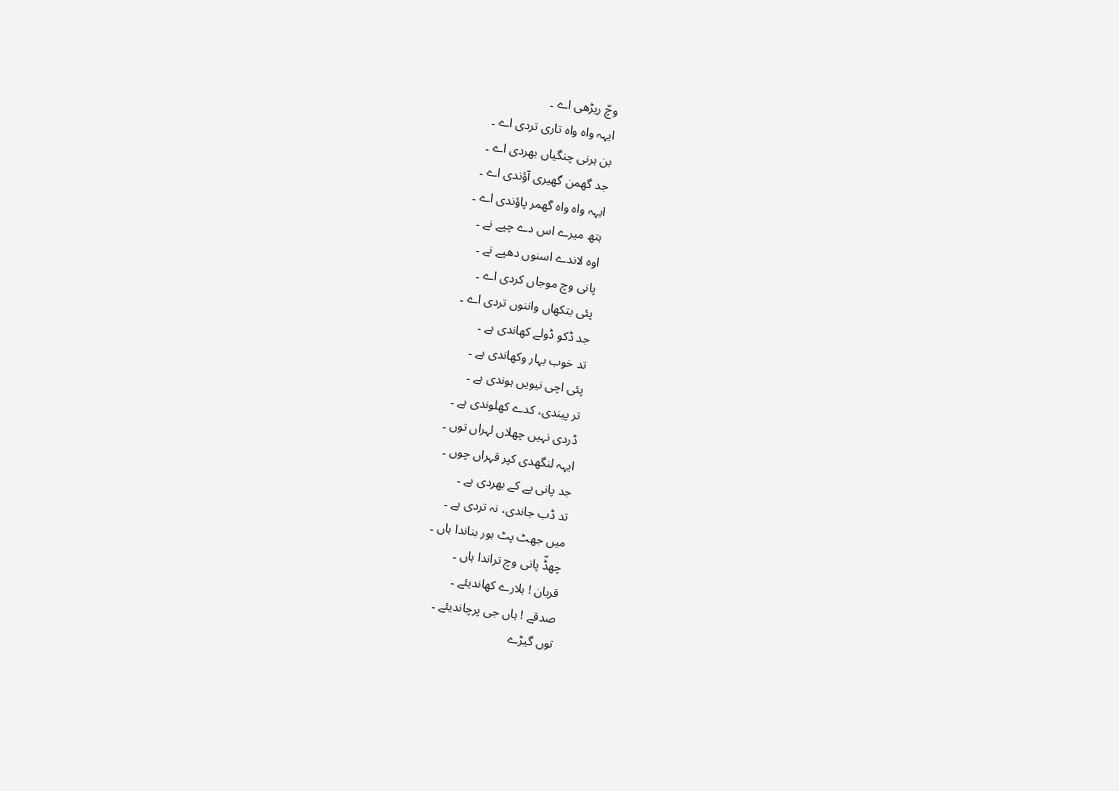وچّ ریڑھی اے ۔
ایہہ واہ واہ تاری تردی اے ۔
بن ہرنی چنگیاں بھردی اے ۔
جد گھمن گھیری آؤندی اے ۔
ایہہ واہ واہ گھمر پاؤندی اے ۔
ہتھ میرے اس دے چپے نے ۔
اوہ لاندے اسنوں دھپے نے ۔
پانی وچ موجاں کردی اے ۔
پئی بتکھاں واننوں تردی اے ۔
جد ڈکو ڈولے کھاندی ہے ۔
تد خوب بہار وکھاندی ہے ۔
پئی اچی نیویں ہوندی ہے ۔
تر پیندی، کدے کھلوندی ہے ۔
ڈردی نہیں چھلاں لہراں توں ۔
ایہہ لنگھدی کپر قہراں چوں ۔
جد پانی پے کے بھردی ہے ۔
تد ڈب جاندی، نہ تردی ہے ۔
میں جھٹ پٹ ہور بناندا ہاں ۔
چھڈّ پانی وچ تراندا ہاں ۔
قربان ! ہلارے کھاندیئے ۔
صدقے ! ہاں جی پرچاندیئے ۔
توں گیڑے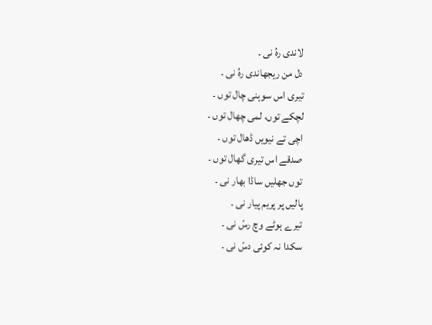لاندی رہُ نی ۔
دل من ریجھاندی رہُ نی ۔
تیری اس سوہنی چال توں ۔
لچکے توں، لمی چھال توں ۔
اچی تے نیویں ڈھال توں ۔
صدقے اس تیری گھال توں ۔
توں جھلیں ساڈا بھار نی ۔
پالیں پر پریم پیار نی ۔
تیرے ہوٹے وچ رسّ نی ۔
سکدا نہ کوئی دسّ نی ۔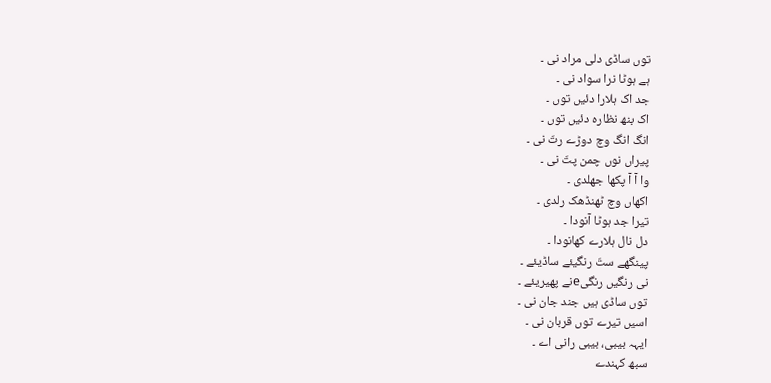توں ساڈی دلی مراد نی ۔
ہے ہوٹا نرا سواد نی ۔
جد اک ہلارا دئیں توں ۔
اک بنھ نظارہ دئیں توں ۔
انگ انگ وچ دوڑے رتّ نی ۔
پیراں نوں چمن پتّ نی ۔
وا آ آ پکھا جھلدی ۔
اکھاں وچ ٹھنڈھک رلدی ۔
تیرا جد ہوٹا آنودا ۔
دل نال ہلارے کھانودا ۔
پینگھے ستّ رنگیئے ساڈیئے ۔
نی رنگیں رنگیeنے پھیریئے ۔
توں ساڈی ہیں جند جان نی ۔
اسیں تیرے توں قربان نی ۔
ایہہ بیبی، بیبی رانی اے ۔
سبھ کہندے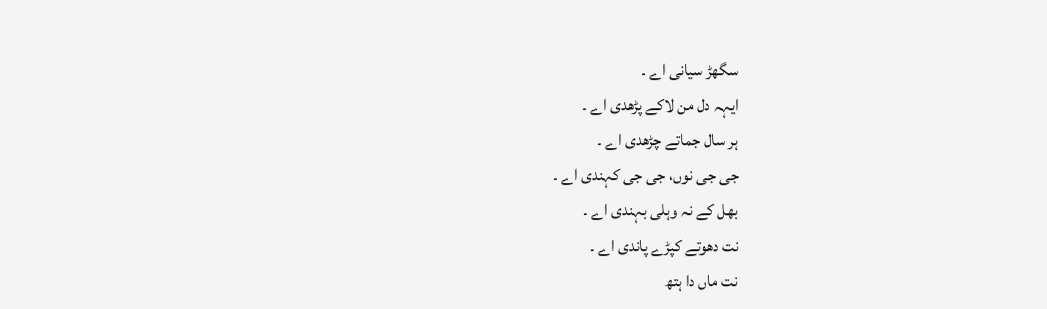سگھڑ سیانی اے ۔
ایہہ دل من لاکے پڑھدی اے ۔
ہر سال جماتے چڑھدی اے ۔
جی جی نوں، جی جی کہندی اے ۔
بھل کے نہ وہلی بہندی اے ۔
نت دھوتے کپڑے پاندی اے ۔
نت ماں دا ہتھ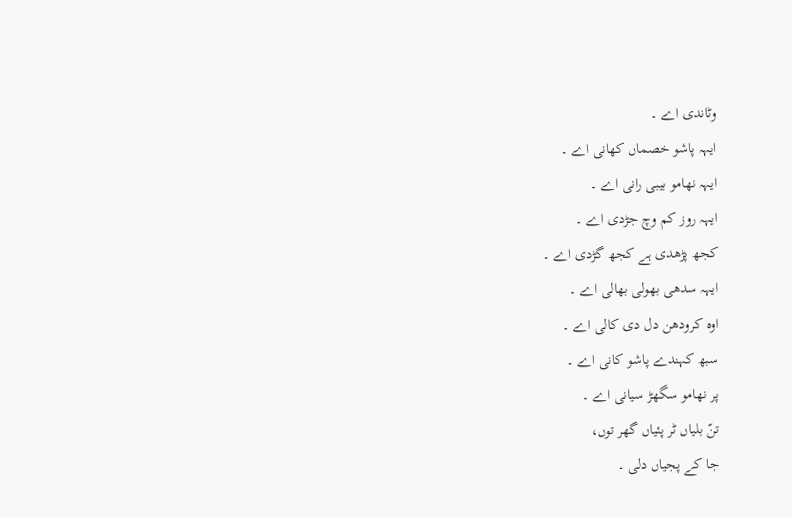وٹاندی اے ۔
ایہہ پاشو خصماں کھانی اے ۔
ایہہ نھامو بیبی رانی اے ۔
ایہہ روز کم وچ جڑدی اے ۔
کجھ پڑھدی ہے کجھ گڑدی اے ۔
ایہہ سدھی بھولی بھالی اے ۔
اوہ کرودھن دل دی کالی اے ۔
سبھ کہندے پاشو کانی اے ۔
پر نھامو سگھڑ سیانی اے ۔
تنّ بلیاں ٹر پئیاں گھر توں،
جا کے پجیاں دلی ۔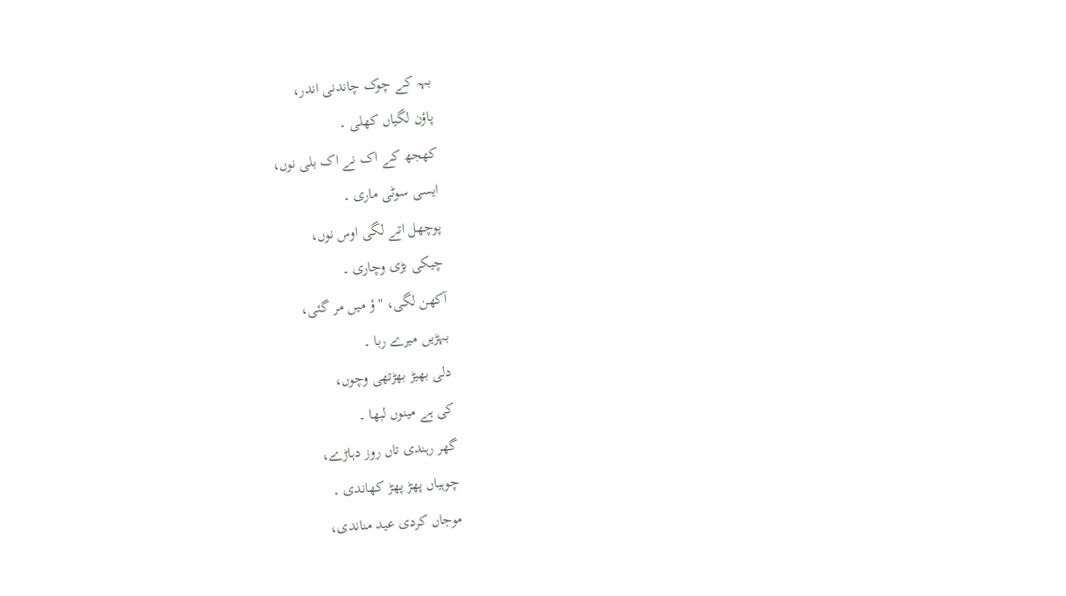بہہ کے چوک چاندنی اندر،
پاؤن لگیاں کھلی ۔
کھجھ کے اک نے اک بلی نوں،
ایسی سوٹی ماری ۔
پوچھل اتے لگی اوس نوں،
چیکی بڑی وچاری ۔
آکھن لگی، "ؤ میں مر گئی،
بہڑیں میرے ربا ۔
دلی بھیڑ بھڑتھی وچوں،
کی ہے مینوں لبھا ۔
گھر رہندی تاں روز دہاڑے،
چوہیاں پھڑ پھڑ کھاندی ۔
موجاں کردی عید مناندی،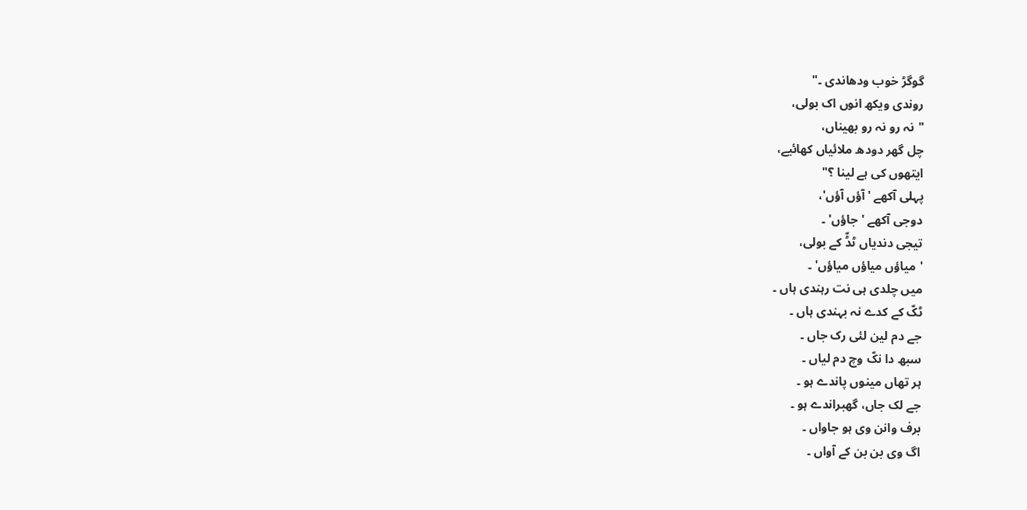گوگڑ خوب ودھاندی ۔"
روندی ویکھ انوں اک بولی،
"نہ رو نہ رو بھیناں،
چل گھر دودھ ملائیاں کھائیے،
ایتھوں کی ہے لینا ؟"
پہلی آکھے 'آؤں آؤں'،
دوجی آکھے 'جاؤں' ۔
تیجی دندیاں ٹڈّ کے بولی،
'میاؤں میاؤں میاؤں' ۔
میں چلدی ہی نت رہندی ہاں ۔
ٹکّ کے کدے نہ بہندی ہاں ۔
جے دم لین لئی رک جاں ۔
سبھ دا نکّ وچ دم لیاں ۔
ہر تھاں مینوں پاندے ہو ۔
جے لک جاں، گھبراندے ہو ۔
برف وانن وی ہو جاواں ۔
اگ وی بن بن کے آواں ۔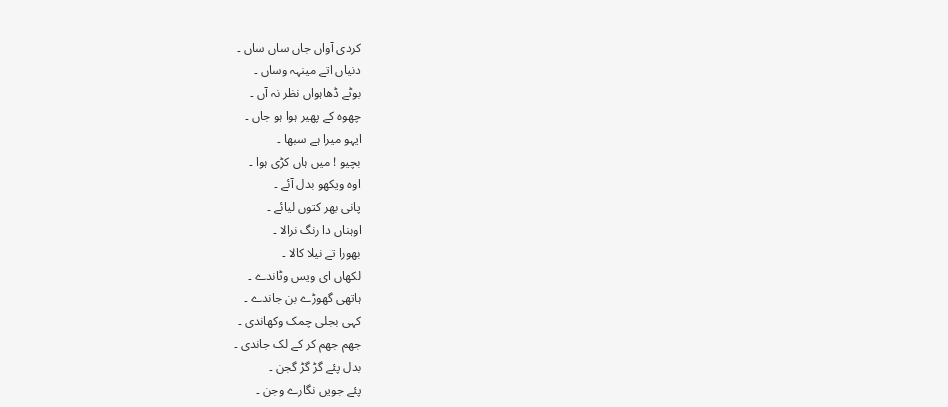کردی آواں جاں ساں ساں ۔
دنیاں اتے مینہہ وساں ۔
بوٹے ڈھاہواں نظر نہ آں ۔
چھوہ کے پھیر ہوا ہو جاں ۔
ایہو میرا ہے سبھا ۔
بچیو ! میں ہاں کڑی ہوا ۔
اوہ ویکھو بدل آئے ۔
پانی بھر کتوں لیائے ۔
اوہناں دا رنگ نرالا ۔
بھورا تے نیلا کالا ۔
لکھاں ای ویس وٹاندے ۔
ہاتھی گھوڑے بن جاندے ۔
کہی بجلی چمک وکھاندی ۔
جھم جھم کر کے لک جاندی ۔
بدل پئے گڑ گڑ گجن ۔
پئے جویں نگارے وجن ۔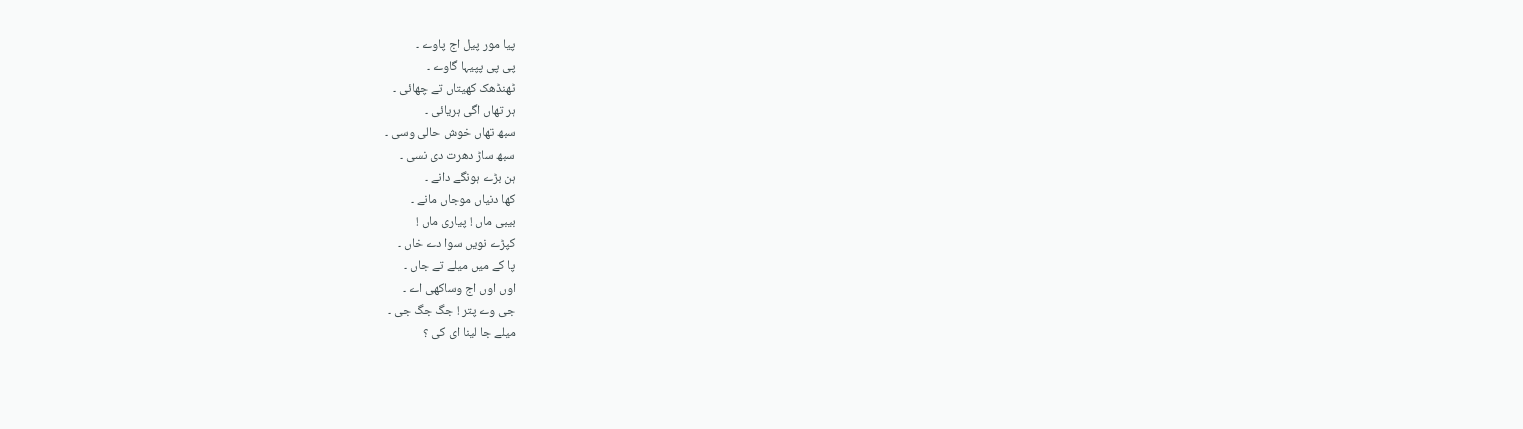پیا مور پیل اج پاوے ۔
پی پی پپیہا گاوے ۔
ٹھنڈھک کھیتاں تے چھائی ۔
ہر تھاں اگی ہریائی ۔
سبھ تھاں خوش حالی وسی ۔
سبھ ساڑ دھرت دی نسی ۔
ہن بڑے ہونگے دانے ۔
کھا دنیاں موجاں مانے ۔
بیبی ماں ! پیاری ماں !
کپڑے نویں سوا دے خاں ۔
پا کے میں میلے تے جاں ۔
اوں اوں اج وساکھی اے ۔
جی وے پتر ! جگ جگ جی ۔
میلے جا لینا ای کی ؟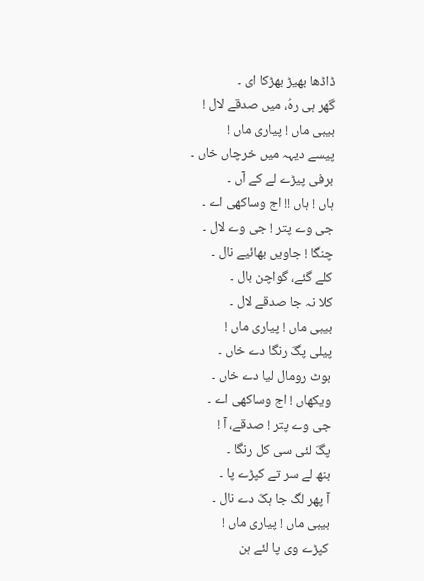ڈاڈھا بھیڑ بھڑکا ای ۔
گھر ہی رہُ، میں صدقے لال !
بیبی ماں ! پیاری ماں !
پیسے دیہہ میں خرچاں خاں ۔
برفی پیڑے لے کے آں ۔
ہاں ! ہاں !! اج وساکھی اے ۔
جی وے پتر ! جی وے لال ۔
چنگا ! جاویں بھائیے نال ۔
کلے گئے، گواچن بال ۔
کلا نہ جا صدقے لال ۔
بیبی ماں ! پیاری ماں !
پیلی پگّ رنگا دے خاں ۔
بوٹ رومال لیا دے خاں ۔
ویکھاں ! اج وساکھی اے ۔
جی وے پتر ! صدقے، آ !
پگّ لئی سی کل رنگا ۔
بنھ لے سر تے کپڑے پا ۔
آ پھر لگ جا ہکّ دے نال ۔
بیبی ماں ! پیاری ماں !
کپڑے وی پا لئے ہن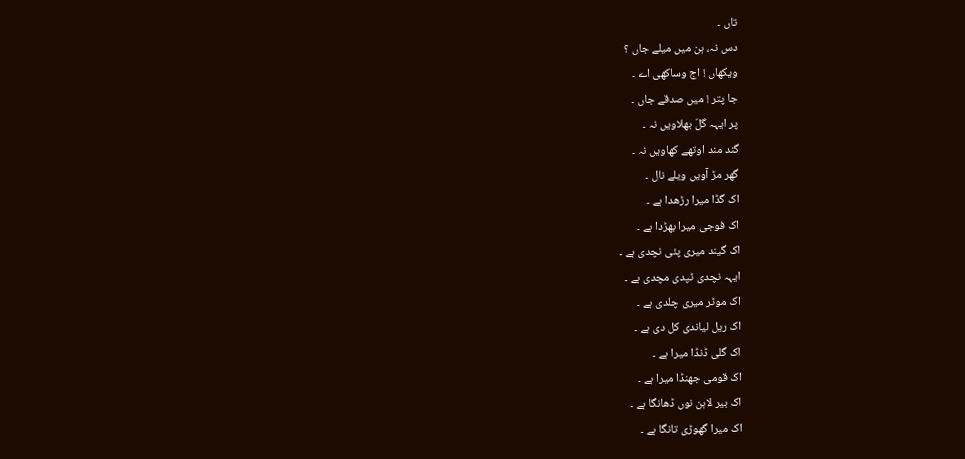تاں ۔
دس نہ، ہن میں میلے جاں ؟
ویکھاں ! اج وساکھی اے ۔
جا پتر ! میں صدقے جاں ۔
پر ایہہ گلّ بھلاویں نہ ۔
گند مند اوتھے کھاویں نہ ۔
گھر مڑ آویں ویلے نال ۔
اک گڈا میرا رڑھدا ہے ۔
اک فوجی میرا بھڑدا ہے ۔
اک گیند میری پئی نچدی ہے ۔
ایہہ نچدی ٹپدی مچدی ہے ۔
اک موٹر میری چلدی ہے ۔
اک ریل لیاندی کل دی ہے ۔
اک گلی ڈنڈا میرا ہے ۔
اک قومی جھنڈا میرا ہے ۔
اک بیر لاہن نوں ڈھانگا ہے ۔
اک میرا گھوڑی تانگا ہے ۔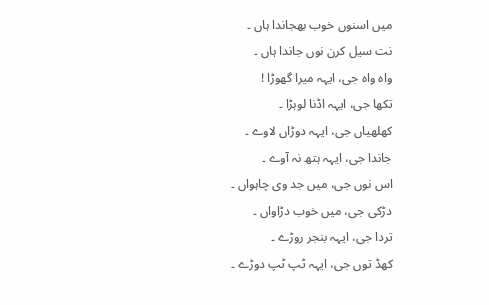میں اسنوں خوب بھجاندا ہاں ۔
نت سیل کرن نوں جاندا ہاں ۔
واہ واہ جی، ایہہ میرا گھوڑا !
تکھا جی، ایہہ اڈنا لوہڑا ۔
کھلھیاں جی، ایہہ دوڑاں لاوے ۔
جاندا جی، ایہہ ہتھ نہ آوے ۔
اس نوں جی، میں جد وی چاہواں ۔
دڑکی جی، میں خوب دڑاواں ۔
تردا جی، ایہہ بنجر روڑے ۔
کھڈ توں جی، ایہہ ٹپ ٹپ دوڑے ۔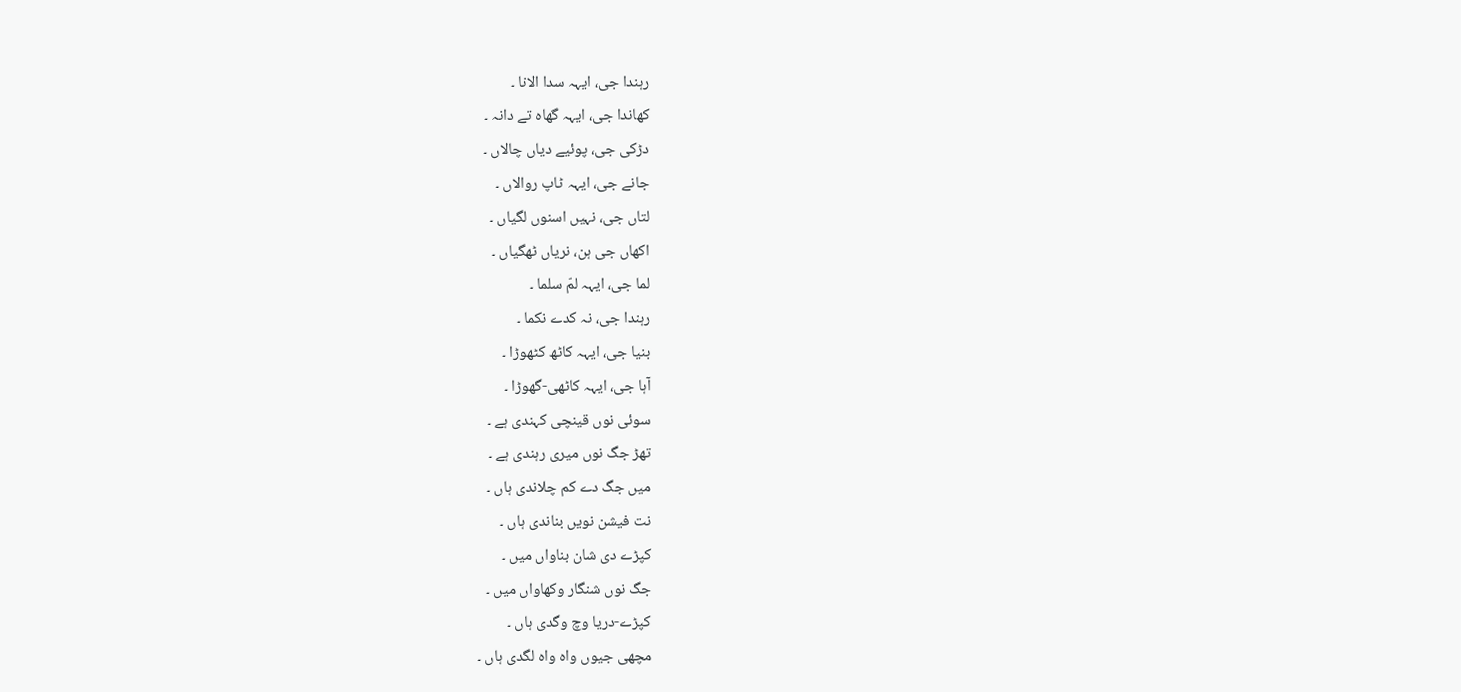رہندا جی، ایہہ سدا الانا ۔
کھاندا جی، ایہہ گھاہ تے دانہ ۔
دڑکی جی، پوئیے دیاں چالاں ۔
جانے جی، ایہہ ٹاپ روالاں ۔
لتاں جی، نہیں اسنوں لگیاں ۔
اکھاں جی ہن، نریاں ٹھگیاں ۔
لما جی، ایہہ لمّ سلما ۔
رہندا جی، نہ کدے نکما ۔
بنیا جی، ایہہ کاٹھ کٹھوڑا ۔
آہا جی، ایہہ کاٹھی-گھوڑا ۔
سوئی نوں قینچی کہندی ہے ۔
تھڑ جگ نوں میری رہندی ہے ۔
میں جگ دے کم چلاندی ہاں ۔
نت فیشن نویں بناندی ہاں ۔
کپڑے دی شان بناواں میں ۔
جگ نوں شنگار وکھاواں میں ۔
کپڑے-دریا وچ وگدی ہاں ۔
مچھی جیوں واہ واہ لگدی ہاں ۔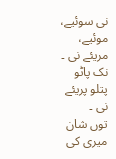نی سوئیے، موئیے، مریئے نی ۔
نک پاٹو پتلو پریئے نی ۔
توں شان میری کی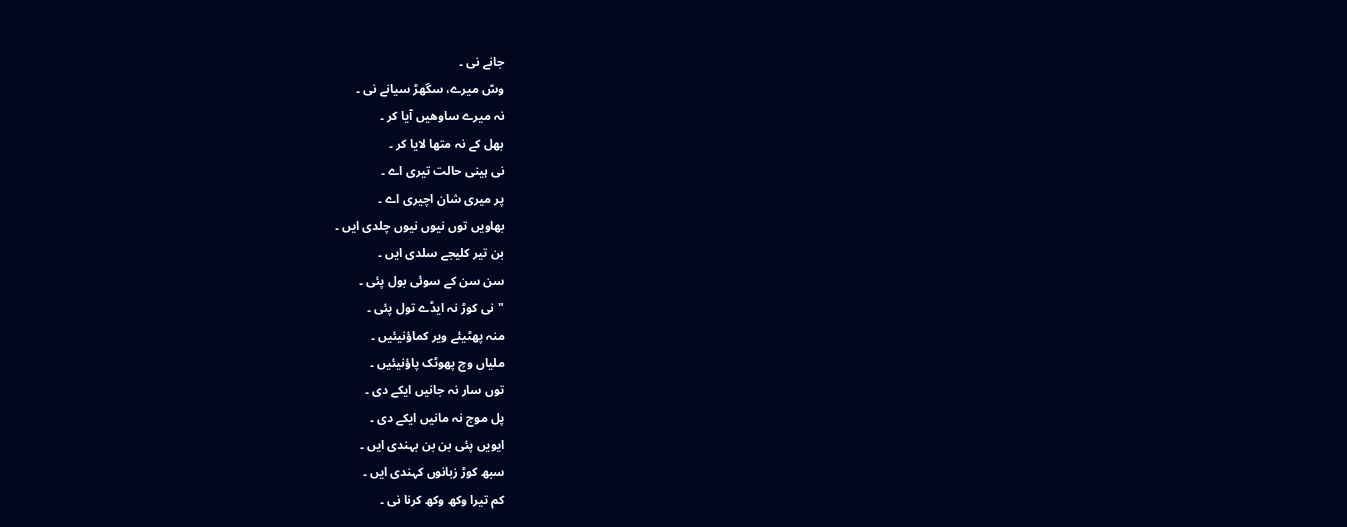جانے نی ۔
وسّ میرے، سگھڑ سیانے نی ۔
نہ میرے ساوھیں آیا کر ۔
بھل کے نہ متھا لایا کر ۔
نی ہینی حالت تیری اے ۔
پر میری شان اچیری اے ۔
بھاویں توں نیوں نیوں چلدی ایں ۔
بن تیر کلیجے سلدی ایں ۔
سن سن کے سوئی بول پئی ۔
"نی کوڑ نہ ایڈے تول پئی ۔
منہ پھٹیئے ویر کماؤنیئیں ۔
ملیاں وچ پھوٹک پاؤنیئیں ۔
توں سار نہ جانیں ایکے دی ۔
پل موج نہ مانیں ایکے دی ۔
ایویں پئی بن بن بہندی ایں ۔
سبھ کوڑ زبانوں کہندی ایں ۔
کم تیرا وکھ وکھ کرنا نی ۔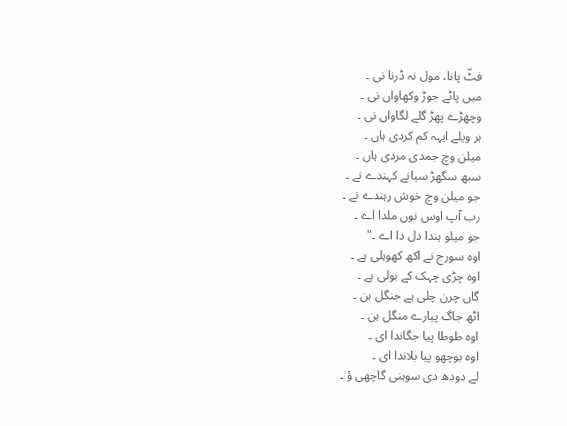فٹّ پانا، مول نہ ڈرنا نی ۔
میں پاٹے جوڑ وکھاواں نی ۔
وچھڑے پھڑ گلے لگاواں نی ۔
ہر ویلے ایہہ کم کردی ہاں ۔
میلن وچ جمدی مردی ہاں ۔
سبھ سگھڑ سیانے کہندے نے ۔
جو میلن وچ خوش رہندے نے ۔
رب آپ اوس نوں ملدا اے ۔
جو میلو ہندا دل دا اے ۔"
اوہ سورج نے اکھ کھوہلی ہے ۔
اوہ چڑی چہک کے بولی ہے ۔
گاں چرن چلی ہے جنگل ہن ۔
اٹھ جاگ پیارے منگل ہن ۔
اوہ طوطا پیا جگاندا ای ۔
اوہ بوچھو پیا بلاندا ای ۔
لے دودھ دی سوہنی گاچھی ؤ ۔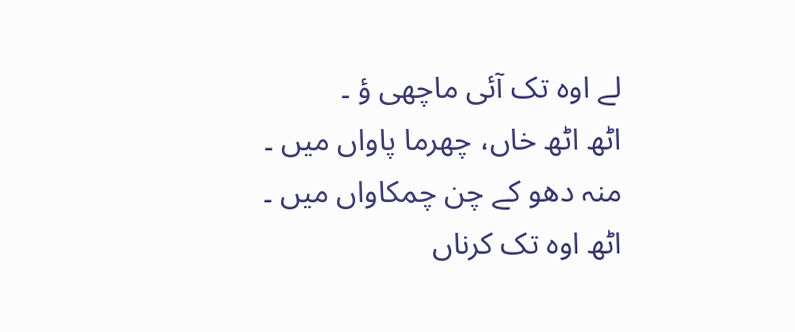لے اوہ تک آئی ماچھی ؤ ۔
اٹھ اٹھ خاں، چھرما پاواں میں ۔
منہ دھو کے چن چمکاواں میں ۔
اٹھ اوہ تک کرناں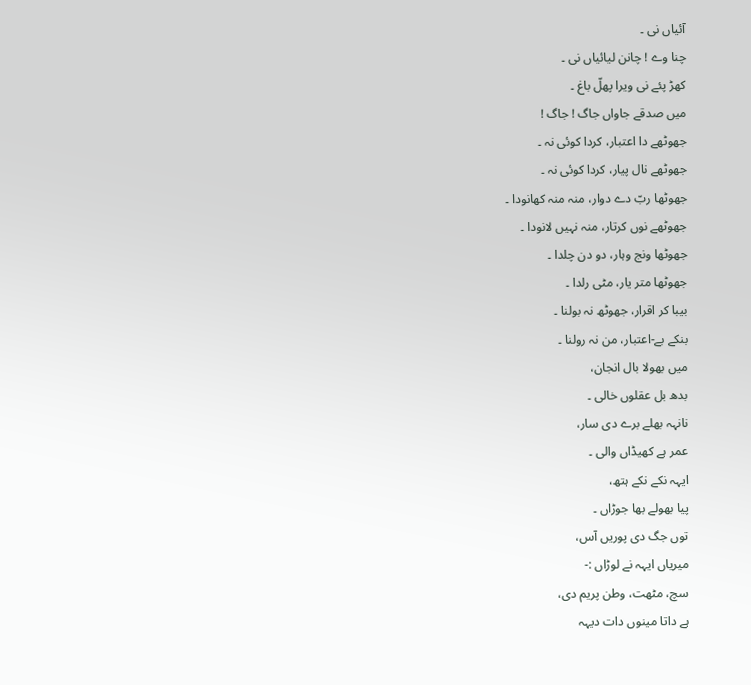آئیاں نی ۔
چنا وے ! چانن لیائیاں نی ۔
کھڑ پئے نی ویرا پھلّ باغ ۔
میں صدقے جاواں جاگ ! جاگ !
جھوٹھے دا اعتبار، کردا کوئی نہ ۔
جھوٹھے نال پیار، کردا کوئی نہ ۔
جھوٹھا ربّ دے دوار، منہ منہ کھانودا ۔
جھوٹھے نوں کرتار، منہ نہیں لانودا ۔
جھوٹھا ونج وہار، دو دن چلدا ۔
جھوٹھا متر یار، مٹی رلدا ۔
بیبا کر اقرار، جھوٹھ نہ بولنا ۔
بنکے بے-اعتبار، من نہ رولنا ۔
میں بھولا بال انجان،
بدھ بل عقلوں خالی ۔
نانہہ بھلے برے دی سار،
عمر ہے کھیڈاں والی ۔
ایہہ نکے نکے ہتھ،
پیا بھولے بھا جوڑاں ۔
توں جگ دی پوریں آس،
میریاں ایہہ نے لوڑاں :-
سچ، مٹھت، وطن پریم دی،
ہے داتا مینوں دات دیہہ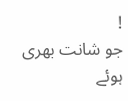!
جو شانت بھری ہوئے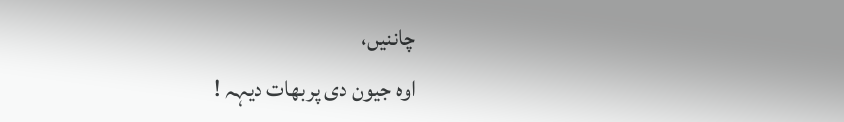چاننیں،
اوہ جیون دی پربھات دیہہ !